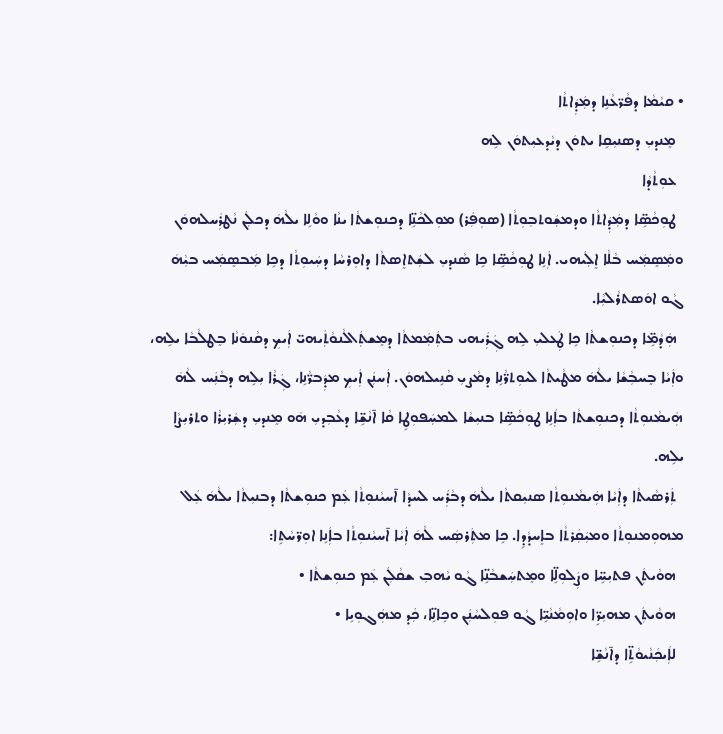• ܩܝܵܡܵܐ ܕܦܵܪ̈ܥܵܢܹܐ ܕܡܲܕܲܐܬܵܐ
  ܡܸܢܕܝܼ ܕܣܢܝܼܩܹܐ ܝܬܘܿܢ ܕܝܵܕܥܝܼܬܘܿܢ ܠܹܗ
  ܥܘܼܬܵܕܵܐ
  ܛܘܼܟܵܣܹ̈ܐ ܕܡܲܕܲܐܬܵܐ ܘܕܡܫܲܘܬܒܼܘܼܬܵܐ (ܣܘܼܦܲܪ) ܡܘܼܠܟܵܢܹ̈ܐ ܕܟܢܘܼܫܬܵܐ ܝܢܵܐ ܘܘܵܠܹܐ ܝܠܵܗܿ ܕܟܠܲܢ ܢܵܛܪܲܚܠܗܘܿܢ ܘܡܲܣܸܡܲܚ ܒܵܠܵܐ ܐܸܠܲܝܗܝ. ܐܲܢܹܐ ܛܘܼܟܵܣܹ̈ܐ ܟܹܐ ܣܵܢܕܝܼ ܠܫܲܬܐܸܣܬܵܐ ܕܐܘܼܪܚܵܐ ܕܚܲܝܘܼܬܵܐ ܕܟܹܐ ܡܲܒܣܸܡܲܚ ܒܝܼܵܗܿ ܓܵܘ ܐܘܿܣܬܪܵܠܝܼܵܐ.
  ܗܲܕܵܡܹ̈ܐ ܕܟܢܘܼܫܬܵܐ ܟܹܐ ܛܲܥܠܝܼ ܠܹܗ ܓܲܪܲܝܗܝ ܒܬܲܡܲܡܬܵܐ ܕܡܸܫܬܲܐܠܵܢܘܵܬܲܝܗܝ̈ ܐܲܝܟܼ ܕܩܵܢܘܿܢܵܐ ܒܸܛܠܵܒܵܐ ܝܠܹܗ، ܘܐܲܝܵܐ ܒܸܚܒܼܵܫܵܐ ܝܠܵܗܿ ܡܛܵܝܬܵܐ ܠܝܘܼܬܪ̈ܵܢܹܐ ܕܡܵܨܝܼ ܩܵܢܹܝܠܗܘܿܢ. ܐܲܚܢܲܢ ܐܲܝܟܼ ܡܕܲܒܪ̈ܵܢܹܐ، ܓܲܪܵܐ ܝܼܠܹܗ ܕܒܵܢܲܚ ܠܵܗܿ ܗܲܝܡܵܢܘܼܬܵܐ ܕܟܢܘܼܫܬܵܐ ܒܐܲܢܹܐ ܛܘܼܟܵܣܹ̈ܐ ܒܢܝܼܫܵܐ ܠܡܚܲܦܘܼܛܹܐ ܩܵܐ ܐ̄ܢܵܫܹ̈ܐ ܕܥܵܒܼܕܝܼ ܗܿܘ ܡܸܢܕܝܼ ܕܫܲܪܝܼܪܵܐ ܘܬܪܝܼܨܵܐ ܝܠܹܗ.
  ܬܲܪܣܵܝܬܵܐ ܕܐܲܝܵܐ ܗܲܝܡܵܢܘܼܬܵܐ ܣܢܝܼܩܬܵܐ ܝܠܵܗܿ ܕܒܵܪܲܚ ܠܚܕܵܐ ܐ̄ܚܝܵܢܘܼܬܵܐ ܥܲܡ ܟܢܘܼܫܬܵܐ ܕܒܢܝܼܬܵܐ ܝܠܵܗܿ ܥܲܠ ܡܗܘܼܡܢܘܼܬܵܐ ܘܡܝܲܩܲܪܬܵܐ ܒܐܸܚܕܵܕܹܐ. ܟܹܐ ܡܬܲܪܣܲܚ ܠܵܗܿ ܐܲܝܵܐ ܐ̄ܚܝܵܢܘܼܬܵܐ ܒܐܲܢܹܐ ܐܘܼܪ̈ܚܵܬܹܐ:
  ܗܘܵܝܬܲܢ ܦܬܝܼܚܹ̈ܐ ܘܨܲܠܘܼܠܹ̈ܐ ܘܡܸܬܚܲܫܒܵܢܹ̈ܐ ܓܵܘ ܝܵܗܒܼ ܫܩܵܠܲܢ ܥܲܡ ܟܢܘܼܫܬܵܐ •
  ܗܘܵܝܬܲܢ ܡܗܝܼܪܹ̈ܐ ܘܐܘܼܡܵܢܵܝܹ̈ܐ ܓܵܘ ܦܘܼܠܚܵܢܲܢ ܘܟܹܐܢܹ̈ܐ، ܟܲܕ ܡܗܲܓܘܼܝܹܐ •
  ܠܐܲܝܟܲܢܵܝܘܵܬܹ̈ܐ ܕܐ̄ܢܵܫܹ̈ܐ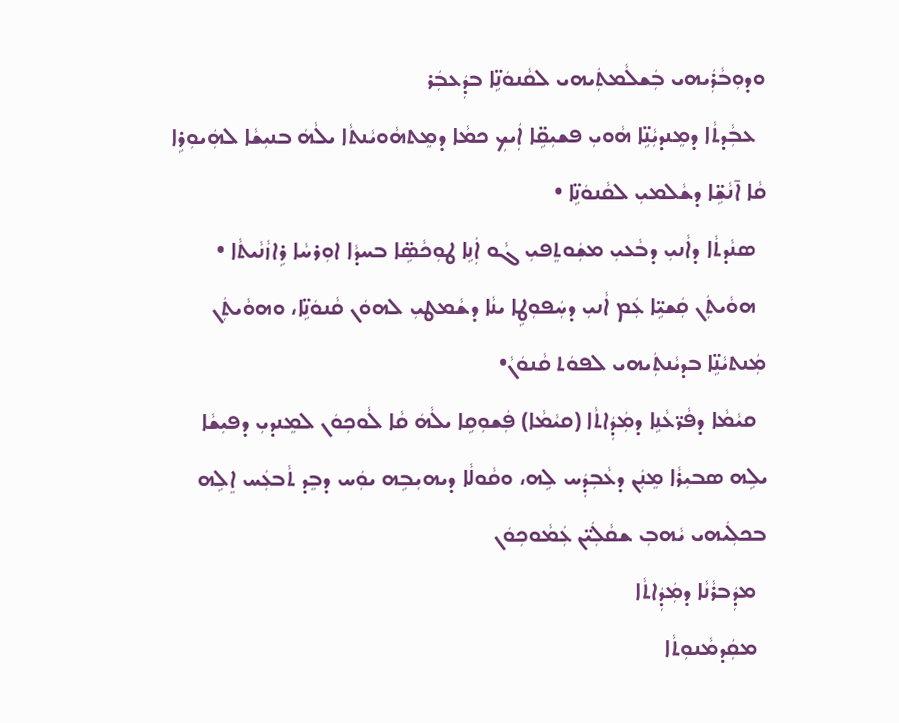ܘܕܘܼܒܵܪܲܝܗܝ ܒܲܫܠܵܡܬܲܝܗܝ ܠܩܵܢܘܿܢܹ̈ܐ ܒܕܲܥܒܲܪ
  ܥܒܼܵܕܬܵܐ ܕܡܸܢܕܝܼܵܢܹ̈ܐ ܗܵܘܝܼ ܦܫܝܼܩܹ̈ܐ ܐܲܝܟܼ ܟܡܵܐ ܕܡܸܬܗܵܘܝܵܢܬܵܐ ܝܠܵܗܿ ܒܢܝܼܫܵܐ ܠܗܲܝܘܼܪܹܐ ܩܵܐ ܐ̄ܢܵܫܹ̈ܐ ܕܫܵܠܡܝܼ ܠܩܵܢܘܿܢܹ̈ܐ •
  ܣܢܵܕܬܵܐ ܕܐܵܢܝܼ ܕܒܵܥܝܼ ܡܫܲܘܬܸܦܝܼ ܓܵܘ ܐܲܢܹܐ ܛܘܼܟܵܣܹ̈ܐ ܒܚܕܵܐ ܐܘܼܪܚܵܐ ܪܹܐܙܵܢܵܝܬܵܐ •
  ܗܘܵܝܬܲܢ ܩܲܫܝܹ̈ܐ ܥܲܡ ܐܵܢܝܼ ܕܚܲܦܘܼܛܹܐ ܝܢܵܐ ܕܫܵܡܛܝܼ ܠܗܘܿܢ ܩܵܢܘܿܢܹ̈ܐ، ܘܗܘܵܝܬܲܢ ܡܲܢܬܝܵܢܹ̈ܐ ܒܕܝܵܢܬܲܝܗܝ ܠܦܘܿܬ ܩܵܢܘܿܢܵ•
  ܩܝܵܡܵܐ ܕܦܵܪ̈ܥܵܢܹܐ ܕܡܲܕܲܐܬܵܐ (ܩܝܵܡܵܐ) ܦܲܫܘܼܩܹܐ ܝܠܵܗܿ ܩܵܐ ܠܵܘܟܼܘܿܢ ܠܡܸܢܕܝܼ ܕܦܝܼܫܵܐ ܝܠܹܗ ܣܒܝܼܪܵܐ ܡܸܢܲܢ ܕܥܵܒܼܕܲܚ ܠܹܗ، ܘܩܵܘܠܵܐ ܕܝܗܝܼܒܹܗ ܝܘܲܚ ܕܒܸܕ ܬܵܒܥܲܚ ܐܸܠܹܗ ܒܟܠܲܝܗܝ ܝܵܗܒܼ ܫܩܵܠܲܝ̈ܢ ܥܲܡܵܘܟܼܘܿܢ
  ܡܕܲܒܪܵܢܵܐ ܕܡܲܕܲܐܬܵܐ
  ܡܩܲܕܡܵܢܘܼܬܵܐ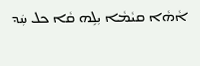ܐܵܗܵܐ ܩܝܵܡܵܐ ܝܼܠܹܗ ܩܵܐ ܟܠ ܚܲܕ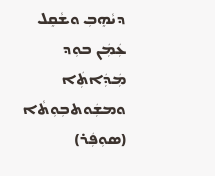ܕܝܵܗܸܒܼ ܘܫܵܩܸܠ ܥܲܡܲܢ ܒܘܼܕ ܡܲܕܲܐܬܲܐ ܘܡܫܲܘܬܒܼܘܼܬܵܐ (ܣܘܼܦܲܪ)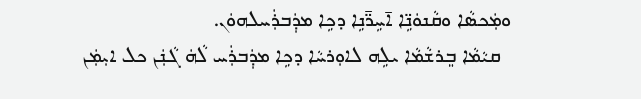ܘܡܲܟܣܵܐ ܘܩܵܢܘܿܢܹ̈ܐ ܐ̄ܚܹܪ̈̄ܢܹܐ ܕܟܹܐ ܡܕܲܒܪܲܚܠܗܘܿܢ.
  ܩܝܵܡܵܐ ܒܸܪܫܵܡܵܐ ܝܠܹܗ ܠܐܘܼܪܚܵܐ ܕܟܹܐ ܡܕܲܒܪܲܚ ܠܵܗܿ ܓܵܢܲܢ ܟܠ ܐܝܼܡܲܢ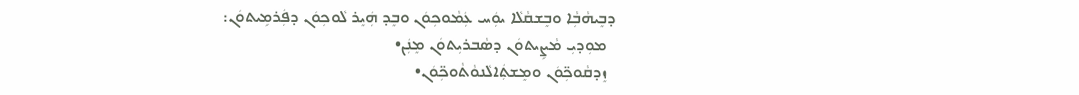ܕܒܸܝܗܵܒܼܵܐ ܘܒܸܫܩܵܠܵܐ ܝܘܲܚ ܥܲܡܵܘܟܼܘܿܢ ܘܒܸܕ ܗܲܝܸܪ ܠܵܘܟܼܘܿܢ ܕܦܲܪܡܹܝܬܘܿܢ:
  ܡܘܼܕܝܼ ܡܵܨܹܝܬܘܿܢ ܕܣܵܒܪܝܼܬܘܿܢ ܡܸܢܲܢ•
  ܙܸܕܩܵܘܟܼ̈ܘܿܢ ܘܡܸܫܬܲܐܠܵܢܘܵܬܵܘܟܼ̈ܘܿܢ•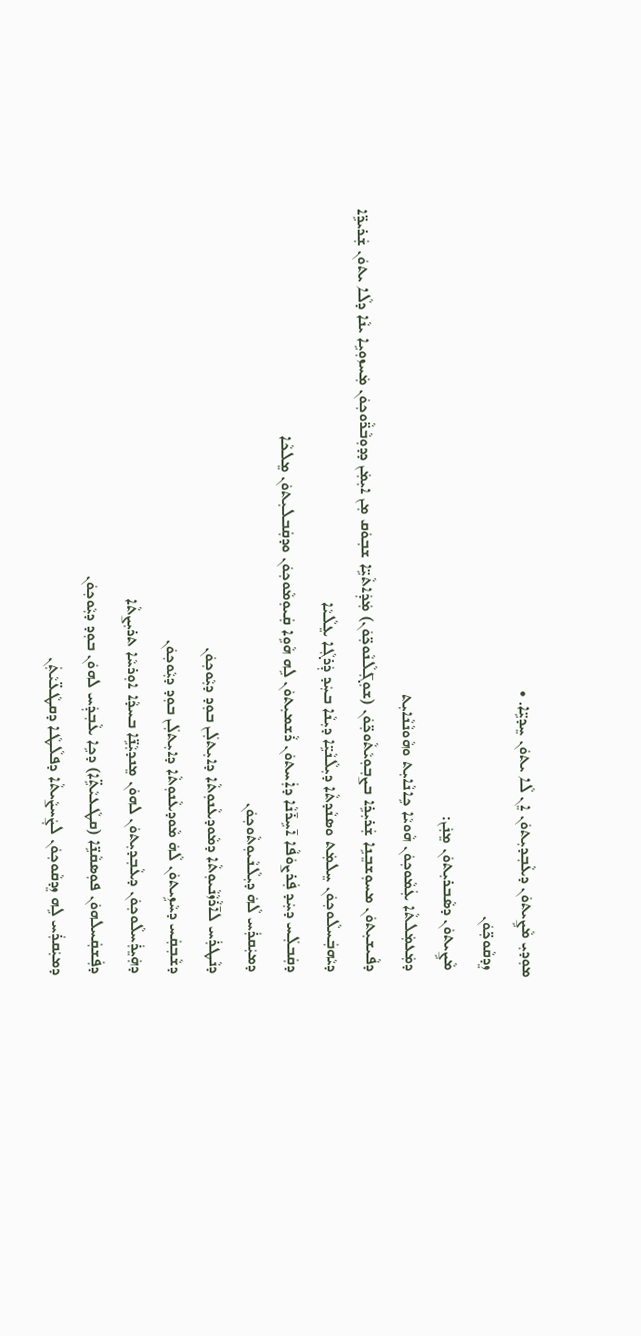ܡܘܼܕܝܼ ܡܵܨܹܝܬܘܿܢ ܕܥܵܒܼܕܝܼܬܘܿܢ ܐܸܢ ܠܵܐ ܝܬܘܿܢ ܚܸܕܝܹ̈ܐ. •
  ܙܸܕܩܵܘܟܼ̈ܘܿܢ
  ܡܵܨܹܝܬܘܿܢ ܕܣܵܒܪܝܼܬܘܿܢ ܡܸܢܲܢ:
  ܕܡܲܥܡܲܠܬܵܐ ܥܲܡܵܘܟܼܘܿܢ ܗܵܘܝܵܐ ܟܹܐܢܵܐܝܼܬ ܘܗܵܘܢܵܢܵܐܝܼܬ
  ܕܦܵܝܫܝܼܬܘܿܢ ܡܚܘܼܫܒܸܢܹܐ ܫܲܪܝܼܪܹܐ ܒܨܒܼܘܼܝܵܬܵܘܟܼ̈ܘܿܢ (ܫܘܼܓܼ̄ܠܵܢܵܘܟܼ̈ܘܿܢ) ܡܲܕܲܐܬܵܝܹ̈ܐ ܫܒܼܘܿܩ ܡܼܢ ܐܝܼܡܲܢ ܕܕܘܼܒܵܪ̈ܵܘܟܼܘܿܢ ܡܲܚܙܘܼܝܹܐ ܝܢܵܐ ܕܠܵܐ ܝܬܘܿܢ ܫܲܪܝܪܹ̈ܐ
  ܕܝܵܗܒܲܚܠܵܘܟܼܘܿܢ ܚܸܠܡܲܬ ܘܣܢܵܕܬܵܐ ܕܝܼܠܵܢܵܝܹ̈ܐ ܕܝܼܢܵܐ ܒܚܲܕ ܕܲܪܓܼܵܐ ܥܸܠܵܝܵܐ
  ܕܩܲܒܠܲܚ ܕܚܲܕ ܦܲܪܨܘܿܦܵܐ ܐ̄ܚܹܪ̄ܢܵܐ ܕܐܲܚܬܘܿܢ ܪܵܫܡܝܼܬܘܿܢ ܠܹܗ ܗܵܘܹܐ ܩܲܝܘܼܡܵܘܟܼܘܿܢ ܘܕܩܲܒܠܝܼܬܘܿܢ ܡܸܠܟܵܐ
  ܕܡܝܲܩܪܲܚ ܠܵܗܿ ܕܝܼܠܵܢܵܝܘܼܬܵܘܟܼܘܿܢ
  ܕܢܵܛܪܲܚ ܠܐ̄ܪܵܙܵܢܵܝܘܼܬܵܐ ܕܡܵܘܕܥܵܢܘܼܬܵܐ ܕܐܝܼܬܠܲܢ ܒܘܼܕ ܕܝܼܵܘܟܼܘܿܢ
  ܕܫܵܒܼܩܲܚ ܕܚܵܙܹܝܬܘܿܢ ܠܵܗܿ ܡܵܘܕܥܵܢܘܼܬܵܐ ܕܐܝܼܬܠܲܢ ܒܘܼܕ ܕܝܼܵܘܟܼܘܿܢ
  ܕܗܲܝܸܪܲܚܠܵܘܟܼܘܿܢ ܕܥܵܒܼܕܝܼܬܘܿܢ ܠܗܘܿܢ ܡܸܢܕܝܼܵܢܹ̈ܐ ܒܚܕܵܐ ܐܘܼܪܚܵܐ ܬܪܝܼܨܬܵܐ
  ܕܦܲܫܩܲܚܠܗܘܿܢ ܦܘܼܣܩܵܢܹ̈ܐ (ܩܛܵܥܝܵܬܹ̈ܐ) ܕܟܹܐ ܥܵܒܼܕܲܚ ܠܗܘܿܢ ܒܘܼܕ ܕܝܼܵܘܟܼܘܿܢ
  ܕܡܝܲܩܪܲܚ ܠܹܗ ܙܸܕܩܵܘܟܼܘܿܢ ܠܨܲܚܨܵܝܬܵܐ ܕܦܠܵܛܵܐ ܕܩܛܵܥ̈ܝܵܬܲܢ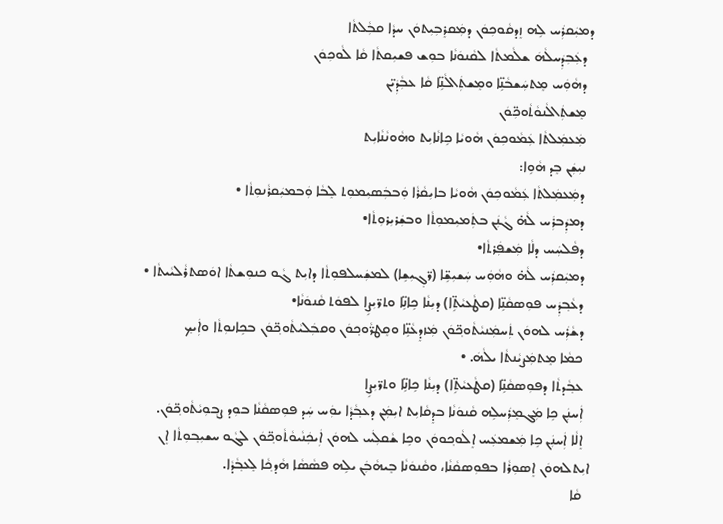ܕܡܝܲܩܪܲܚ ܠܹܗ ܙܸܕܩܵܘܟܼܘܿܢ ܕܡܲܩܪܸܒܼܝܼܬܘܿܢ ܚܕܵܐ ܩܒܼܵܠܬܵܐ
  ܕܥܲܒܼܕܲܚܠܵܗܿ ܫܠܵܡܬܵܐ ܠܩܵܢܘܿܢܵܐ ܒܘܼܫ ܦܫܝܼܩܬܵܐ ܩܵܐ ܠܵܘܟܼܘܿܢ
  ܕܗܵܘܲܚ ܡܸܬܚܲܫܒܵܢܹ̈ܐ ܘܡܸܫܬܲܐܠܵܢܹ̈ܐ ܩܵܐ ܥܒܼܵܕܲܝ̈ܢ
  ܡܸܫܬܲܐܠܵܢܘܵܬܵܘܟܼ̈ܘܿܢ
  ܡܲܥܡܲܠܬܵܐ ܥܲܡܵܘܟܼܘܿܢ ܗܵܘܝܵܐ ܟܹܐܢܵܐܝܼܬ ܘܗܵܘܢܵܢܵܐܝܼܬ
  ܢܝܼܫܲܢ ܒܸܕ ܗܵܘܹܐ:
  ܕܡܲܥܡܲܠܬܵܐ ܥܲܡܵܘܟܼܘܿܢ ܗܵܘܝܵܐ ܒܐܝܼܩܵܪܵܐ ܘܲܒܒܲܣܝܼܡܘܼܬ ܠܸܒܵܐ ܘܲܒܡܝܲܩܪܵܢܘܼܬܵܐ •
  ܕܡܕܲܒܪܲܚ ܠܵܗ̇ ܓܵܢܲܢ ܒܬܲܡܝܼܡܘܼܬܵܐ ܘܒܫܲܪܝܼܪܘܼܬܵܐ•
  ܕܦܵܠܚܲܚ ܕܠܵܐ ܡܲܫܦܲܪܬܵܐ•
  ܕܡܝܲܩܪܲܚ ܠܵܗ̇ ܘܗܵܘܲܚ ܚܲܫܝܼܫܹ̈ܐ (ܪ̈ܓ݂ܝܼܫܹܐ) ܠܡܫܲܚܠܦܘܼܬܵܐ ܕܐܝܼܬ ܓܵܘ ܟܢܘܼܫܬܵܐ ܐܘܿܣܬܪܵܠܝܵܝܬܵܐ •
  ܕܥܵܒ݂ܕܲܚ ܦܘܼܣܩܵܢܹ̈ܐ (ܩܛܵܥܝܵܬܹ̈ܐ) ܕܝܼܢܵܐ ܟܹܐܢܹ̈ܐ ܘܬܪ̈ܝܼܨܹܐ ܠܦܘܿܬ ܩܵܢܘܿܢܵܐ•
  ܕܫܵܪܲܚ ܠܗܘܿܢ ܬܲܚܡܲܢܝܵܬܵܘܟ݂̈ܘܿܢ ܡܲܙܕܸܥܵܢܹ̈ܐ ܘܩܸܛܪ̈ܵܘܟ݂ܘܿܢ ܘܩܒܲܠܝܵܬܵܘܟ݂̈ܘܿܢ ܒܟܹܐܢܘܼܬܵܐ ܘܐܲܝܟ݂
  ܟܡܵܐ ܡܸܬܡܲܨܝܵܢܬܵܐ ܝܠܵܗܿ. •
  ܥܒ݂ܵܕܬܵܐ ܕܦܘܼܣܩܵܢܹ̈ܐ (ܩܛܵܥܝܵܬܹ̈ܐ) ܕܝܼܢܵܐ ܟܹܐܢܹ̈ܐ ܘܬܪ̈ܝܼܨܹܐ
  ܐܲܚܢܲܢ ܟܹܐ ܡܲܓܡܸܪܲܚܠܹܗ ܩܵܢܘܿܢܵܐ ܒܕܸܩܵܐܝܼܬ ܐܝܼܡܲܢ ܕܥܒ݂ܵܕܵܐ ܝܘܲܚ ܚܲܕ ܦܘܼܣܩܵܢܵܐ ܒܘܼܕ ܨܒ݂ܘܼܝܵܬܵܘܟ݂̈ܘܿܢ.
  ܐܸܠܵܐ ܐܲܚܢܲܢ ܟܹܐ ܡܲܫܡܥܲܚ ܐܸܠܵܘܟ݂ܘܘܿܢ ܘܟܹܐ ܫܵܩܠܲܚ ܠܗܘܿܢ ܐܲܝܟܲܢܵܝܘܵܬܵܘܟ݂̈ܘܿܢ ܠܓܵܘ ܚܫܝܼܒ݂ܘܼܬܵܐ ܐܸܢ ܐܝܼܬܠܗܘܿܢ ܐܸܣܘܼܪܵܐ ܒܦܘܼܣܩܵܢܵܐ، ܘܩܵܢܘܿܢܵܐ ܒܸܝܗܵܒܲܢ ܝܠܹܗ ܦܣܵܣܵܐ ܗܵܕܟ݂ܵܐ ܠܸܥܒ݂ܵܕܵܐ.
  ܩܵܐ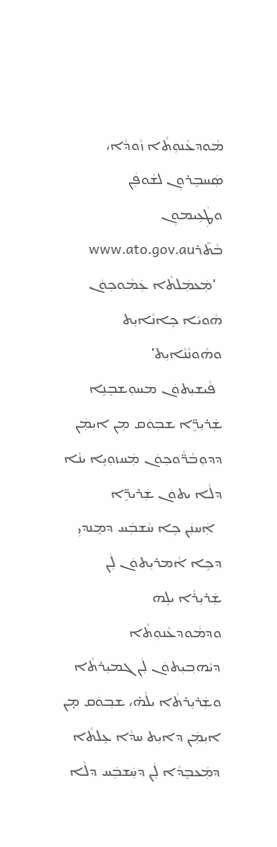ܡܵܘܕܥܵܢܘܼܬܵܐ ܙܵܘܕܵܐ، ܣܲܚܒܸܪܘܼܢ ܠܫܵܘܦܲܢ ܘܛܲܥܹܝܡܘܼܢ ܒܵܬ̄ܪwww.ato.gov.au
  'ܡܲܥܡܲܠܬܵܐ ܥܲܡܵܘܟܼܘܿܢ ܗܵܘܝܵܐ ܟܹܐܢܵܐܝܼܬ ܘܗܵܘܢܵܢܵܐܝܼܬ'
  ܦܵܝܫܝܼܬܘܿܢ ܡܚܘܼܫܒܸܢܹܐ ܫܲܪܝܼܪܹ̈ܐ ܫܒܼܘܿܩ ܡܼܢ ܐܝܼܡܲܢ ܕܕܘܼܒܵܪ̈ܵܘܟܼܘܿܢ ܡܲܚܙܘܼܝܹܐ ܝܢܵܐ ܕܠܵܐ ܝܬܘܿܢ ܫܲܪܝܪܹ̈ܐ
  ܐܲܚܢܲܢ ܟܹܐ ܚܵܫܒܲܚ ܕܡܸܢܕܝܼ ܕܟܹܐ ܐܵܡܪܝܼܬܘܿܢ ܠܲܢ ܫܲܪܝܼܪܵܐ ܝܠܹܗ ܘܕܡܵܘܕܥܵܢܘܼܬܵܐ ܕܝܵܗܒ݂ܝܼܬܘܿܢ ܠܲܢ ܓܡܝܼܪܬܵܐ ܘܫܲܪܝܼܪܬܵܐ ܝܠܵܗ̇، ܫܒ݂ܘܿܩ ܡ̣ܢ ܐܝܼܡܲܢ ܕܐܝܼܬ ܚܕܵܐ ܥܸܠܬܵܐ ܕܡܲܥܒܸܕܵܐ ܠܲܢ ܕܚܲܫܒܲܚ ܕܠܵܐ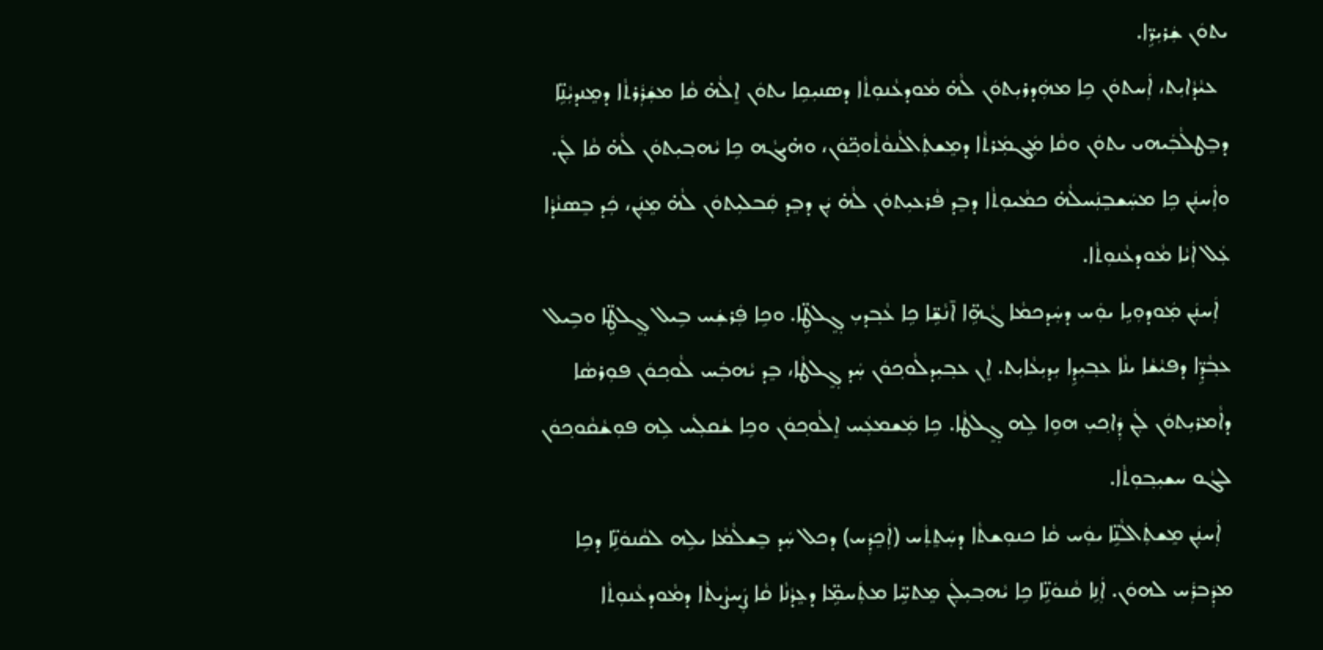ܝܬܘܿܢ ܫܲܪܝܼܪܹ̈ܐ.
  ܥܝܵܕܵܐܝܼܬ، ܐܲܚܬܘܿܢ ܟܹܐ ܡܗܲܕܪܝܼܬܘܿܢ ܠܵܗ̇ ܡܵܘܕܥܵܢܘܼܬܵܐ ܕܣܢܝܼܩܹܐ ܝܬܘܿܢ ܐܸܠܵܗ̇ ܩܵܐ ܡܫܲܪܲܪܬܵܐ ܕܡܸܢܕܝܼܵܢܹ̈ܐ ܕܒܸܛܠܵܒܲܝܗܝ ܝܬܘܿܢ ܘܩܵܐ ܡܲܓܡܲܪܬܵܐ ܕܡܸܫܬܲܐܠܵܢܘܵܬܵܘܟ݂̈ܘܿܢ، ܘܗ̇ܝܓܵܗ ܟܹܐ ܝܵܗܒ݂ܝܼܬܘܿܢ ܠܵܗ̇ ܩܵܐ ܠܲܢ. ܘܐܲܚܢܲܢ ܟܹܐ ܡܚܲܫܒܸܢܲܚܠܵܗ̇ ܟܡܵܝܘܼܬܵܐ ܕܒܸܕ ܦܵܪܥܝܼܬܘܿܢ ܠܵܗ̇ ܝܲܢ ܕܒܸܕ ܩܲܒܠܝܼܬܘܿܢ ܠܵܗ̇ ܡܸܢܲܢ، ܟܲܕ ܒܸܣܢܵܕܵܐ ܥܲܠ ܐܲܝܵܐ ܡܵܘܕܥܵܢܘܼܬܵܐ.
  ܐܲܚܢܲܢ ܡܲܘܕܘܼܝܹܐ ܝܘܲܚ ܕܚܲܕܟܡܵܐ ܓܵܗܹ̈ܐ ܐ̄ܢܵܫܹ̈ܐ ܟܹܐ ܥܵܒ݂ܕܝܼ ܓ݂ܸܠܛܹ̈ܐ. ܘܟܹܐ ܦܲܪܫܲܚ ܒܹܝܠ ܓ݂ܸܠܛܹ̈ܐ ܘܒܹܝܠ ܥܒ݂ܵܕܹ̈ܐ ܕܦܝܵܫܵܐ ܝܢܵܐ ܥܒ݂ܝܼܕܹܐ ܝܼܕܝܼܥܵܐܝܼܬ. ܐܸܢ ܥܒ݂ܝܼܕܠܵܘܟ݂ܘܿܢ ܚܲܕ ܓ݂ܸܠܛܵܐ، ܒܸܕ ܝܵܗܒܲܚ ܠܵܘܟ݂ܘܿܢ ܦܘܼܪܣܵܐ ܕܐܵܡܪܝܼܬܘܿܢ ܠܲܢ ܕܲܐܟ݂ܝܼ ܗܘܹܐ ܠܹܗ ܓ݂ܸܠܛܵܐ. ܟܹܐ ܡܲܫܡܥܲܚ ܐܸܠܵܘܟ݂ܘܿܢ ܘܟܹܐ ܫܵܩܠܲܚ ܠܹܗ ܦܘܼܫܵܩܵܘܟ݂ܘܿܢ ܠܓܵܘ ܚܫܝܼܒ݂ܘܼܬܵܐ.
  ܐܲܚܢܲܢ ܡܸܫܬܲܐܠܵܢܹ̈ܐ ܝܘܲܚ ܩܵܐ ܟܢܘܼܫܬܵܐ ܕܚܲܬܸܬܲܚ (ܐܲܟܸܕܲܚ) ܕܟܠ ܚܲܕ ܒܸܫܠܵܡܵܐ ܝܠܹܗ ܠܩܵܢܘܿܢܹ̈ܐ ܕܟܹܐ ܡܕܲܒܪܲܚ ܠܗܘܿܢ. ܐܲܢܹܐ ܩܵܢܘܿܢܹ̈ܐ ܟܹܐ ܝܵܗܒ݂ܝܼܠܲܢ ܡܸܬܚܹ̈ܐ ܡܬܲܚܡܹ̈ܐ ܕܥܸܕܵܢܵܐ ܩܵܐ ܨܲܚܨܵܝܬܵܐ ܕܡܵܘܕܥܵܢܘܼܬܵܐ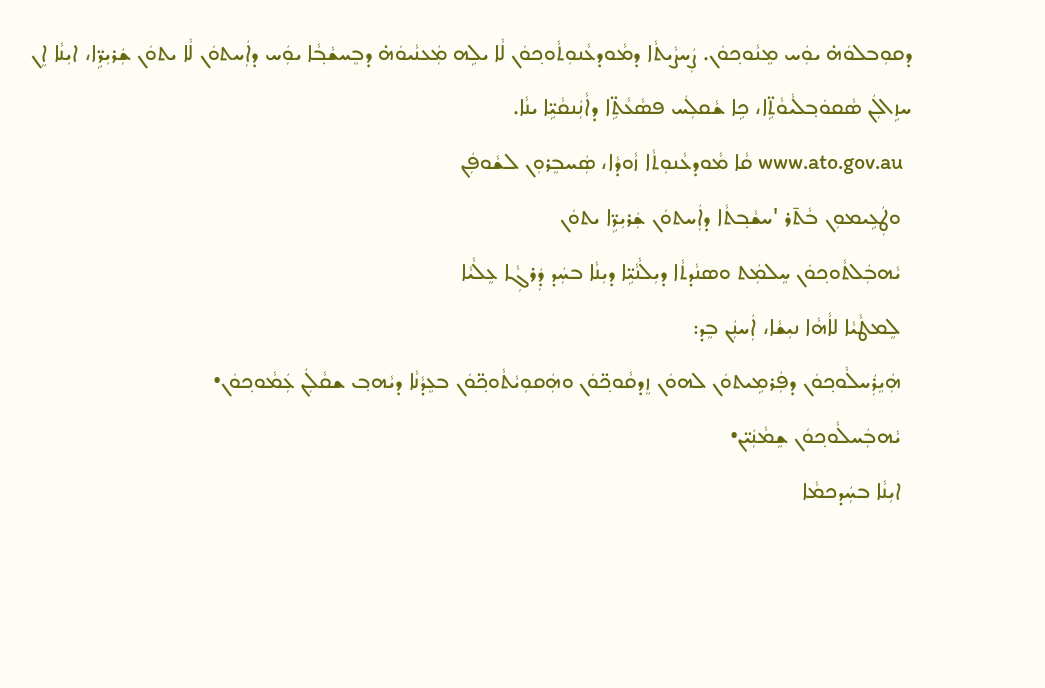ܕܩܘܼܒܠܘܿܗ̇ ܝܘܲܚ ܡܸܢܵܘܟ݂ܘܿܢ. ܨܲܚܨܵܝܬܵܐ ܕܡܵܘܕܥܵܢܘܼܬܵܘܟ݂ܘܿܢ ܠܵܐ ܝܠܹܗ ܡܲܥܢܵܝܘܿܗ̇ ܕܒܸܚܫܵܒ݂ܵܐ ܝܘܲܚ ܕܐܲܚܬܘܿܢ ܠܵܐ ܝܬܘܿܢ ܫܲܪܝܼܪܹ̈ܐ، ܐܝܼܢܵܐ ܐܸܢ ܚܙܹܐܠܲܢ ܣܵܩܘܿܒ݂ܠܵܝܘܵܬܹ̈ܐ، ܟܹܐ ܫܵܩܠܲܚ ܦܣܵܥܵܬܹ̈ܐ ܕܐܵܢܲܢܩܵܝܹ̈ܐ ܝܢܵܐ.
  www.ato.gov.au ܩܵܐ ܡܵܘܕܥܵܢܘܼܬܵܐ ܙܵܘܕܵܐ، ܣܲܚܒܸܪܘܼܢ ܠܫܵܘܦܲܢ
  ܘܛܲܥܹܝܡܘܼܢ ܒܵܬ̄ܪ 'ܚܫܵܒ݂ܬܵܐ ܕܐܲܚܬܘܿܢ ܫܲܪܝܼܪܹ̈ܐ ܝܬܘܿܢ
  ܝܵܗܒܲܠܬܵܘܟ݂ܘܿܢ ܚܸܠܡܲܬ ܘܣܢܵܕܬܵܐ ܕܝܼܠܵܢܵܝܹ̈ܐ ܕܝܼܢܵܐ ܒܚܲܕ ܕܲܪܓܼܵܐ ܥܸܠܵܝܵܐ
  ܠܸܡܛܵܝܵܐ ܠܐܵܗܵܐ ܢܝܼܫܵܐ، ܐܲܚܢܲܢ ܒܸܕ:
  ܗܲܝܸܪܲܚܠܵܘܟ݂ܘܿܢ ܕܦܲܪܡܹܝܬܘܿܢ ܠܗܘܿܢ ܙܸܕܩܵܘܟ݂̈ܘܿܢ ܘܗܲܩܘܼܝܵܬܵܘܟ݂̈ܘܿܢ ܒܥܸܕܵܢܵܐ ܕܝܵܗܒ݂ ܫܩܵܠܲܢ ܥܲܡܵܘܟ݂ܘܿܢ•
  ܝܵܗܒܲܚܠܵܘܟ݂ܘܿܢ ܫܸܡܵܢܲܝ̈ܢ•
  ܐܝܼܢܵܐ ܒܚܲܕܟܡܵܐ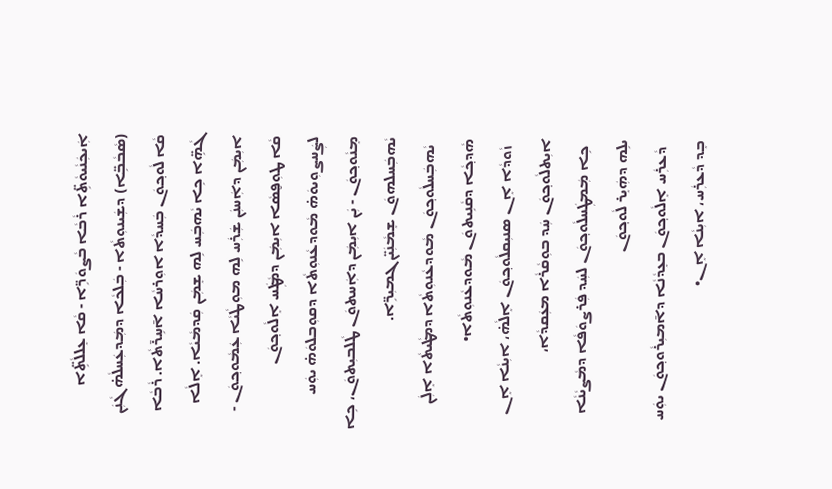ܐܲܝܟܲܢܵܝܘܵܬܹ̈ܐ ܪܵܒܵܐ ܒܵܨܘܿܪܹ̈ܐ - ܩܵܐ ܥܸܠܠܵܬܹ̈ܐ (ܣܵܒܵܒܹ̈ܐ) ܕܫܲܝܢܘܼܬܵܐ - ܒܲܠܟܵܐ ܕܡܲܕܥܲܚܠܵܗ̇ ܓܵܢܲܢ ܩܵܐ ܠܵܘܟ݂ܘܿܢ ܒܲܚܕܵܐ ܐܘܼܪܚܵܐ ܐ̄ܚܹܪ̄ܬܵܐ. ܪܵܒܵܐ ܓܵܗܹ̈ܐ ܟܹܐ ܝܵܗܒܲܚ ܠܹܗ ܫܸܡܲܢ ܩܲܕܡܵܝܵܐ. ܐܸܠܵܐ ܐܝܼܡܲܢ ܕܐܲܚܢܲܢ ܫܲܪܲܚ ܠܹܗ ܡܘܼܛܵܝܵܐ ܥܲܡܵܘܟ݂ܘܿܢ - ܩܵܐ ܛܘܼܦ̮ܣܵܐ ܐܝܼܡܲܢ ܕܡܵܛܲܚ ܐܸܠܵܘܟ݂ܘܿܢ ܠܨܲܚܨܘܼܝܘܿܗ̇ ܡܵܘܕܥܵܢܘܼܬܵܐ ܕܩܘܼܒܠܘܿܗ̇ ܝܘܲܚ ܡܸܢܵܘܟ݂ܘܿܢ - ܝܲܢ ܐܝܼܡܲܢ ܕܐܲܚܬܘܿܢ ܛܵܠܒܝܼܬܘܿܢ، ܟܹܐ ܝܵܗܒܲܚܠܗܘܿܢ ܫܸܡܵܢܲܝ̈ܢ ܓܡܝܼܪܹ̈ܐ.
  ܝܵܗܒܲܚܠܵܘܟ݂ܘܿܢ ܡܵܘܕܥܵܢܘܼܬܵܐ ܕܡܛܵܝܬܵܐ ܐܸܠܲܢ ܗܵܕܟ݂ܵܐ ܕܩܵܢܹܝܬܘܿܢ ܡܵܘܕܥܵܢܘܼܬܵܐ•
  ܙܵܘܕܵܐ ܐܸܢ ܣܢܝܼܩܠܵܘܟ݂ܘܿܢ ܐܸܠܵܗ̇، ܐܝܼܢܵܐ ܐܸܢ ܐܝܼܬܠܵܘܟ݂ܘܿܢ ܚܲܕ ܒܘܼܩܵܪܵܐ ܡܥܲܩܕܵܐ،
  ܟܹܐ ܡܲܡܛܲܚܠܵܘܟ݂ܘܿܢ ܠܚܲܕ ܦܲܪܨܘܿܦܵܐ ܕܡܵܨܝܵܢܵܐ ܝܠܹܗ ܕܗܲܝܸܪ ܠܵܘܟ݂ܘܿܢ
  ܕܵܥܪܲܚ ܐܸܠܵܘܟ݂ܘܿܢ ܒܥܸܕܵܢܵܐ ܕܐ̄ܡܝܼܪܵܘܟ݂ܘܿܢ ܝܘܲܚ ܒܸܕ ܕܵܥܪܲܚ، ܐܝܼܢܵܐ ܐܸܢ•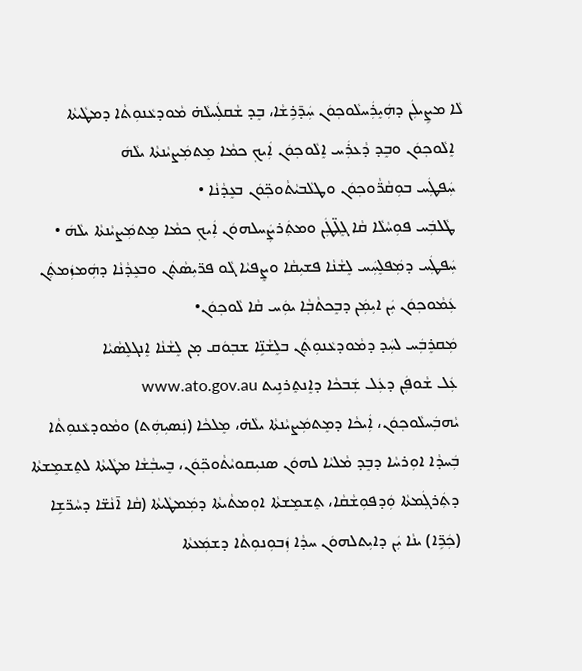ܠܵܐ ܡܨܹܝܠܲܢ ܕܗܲܝܸܪܲܚܠܵܘܟ݂ܘܿܢ ܚܲܕ̄ܪܹܫܵܐ، ܒܸܕ ܫܵܩܠܲܚܠܵܗ̇ ܡܵܘܕܥܵܢܘܼܬܵܐ ܕܡܛܵܝܬܵܐ
  ܐܸܠܵܘܟ݂ܘܿܢ ܘܒܸܕ ܕܵܥܪܲܚ ܐܸܠܵܘܟ݂ܘܿܢ ܐܲܝܟ݂ ܟܡܵܐ ܡܸܬܡܲܨܝܵܢܬܵܐ ܝܠܵܗܿ
  ܚܲܦܛܲܚ ܒܘܼܩܵܪ̈ܵܘܟ݂ܘܿܢ ܘܛܠܵܒܝܵܬܵܘܟ݂̈ܘܿܢ ܒܥܸܕܵܢܵܐ •
  ܛܵܠܒܲܚ ܦܘܼܚܵܠܵܐ ܩܵܐ ܓ݂ܸܠ̈ܛܲܢ ܘܡܬܲܪܨܲܚܠܗܘܿܢ ܐܲܝܟ݂ ܟܡܵܐ ܡܸܬܡܲܨܝܵܢܬܵܐ ܝܠܵܗܿ •
  ܚܲܦܛܲܚ ܕܡܲܦܠܸܚܲܚ ܠܸܫܵܢܵܐ ܦܫܝܼܩܵܐ ܘܨܸܦܝܵܐ ܓܵܘ ܦܪ̈ܝܼܣܵܬܲܢ ܘܒܥܸܕܵܢܵܐ ܕܗܲܡܙܲܡܬܲܢ
  ܥܲܡܵܘܟ݂ܘܿܢ ܝܲܢ ܐܝܼܡܲܢ ܕܒܸܟܬܵܒ݂ܵܐ ܝܘܲܚ ܩܵܐ ܠܵܘܟ݂ܘܿܢ•
  ܡܲܩܪܸܒܲܚ ܠܚܲܕ ܕܡܵܘܕܥܵܢܘܼܬܲܢ ܒܠܸܫܵܢܹ̈ܐ ܫܒ݂ܘܿܩ ܡ̣ܢ ܠܸܫܵܢܵܐ ܐܸܢܓܠܸܣܵܝܵܐ
  ܥܲܠ ܫܵܘܦܲܢ ܕܥܲܠ ܫܲܒܟܵܐ ܕܐܸܢܬܸܪܢܹܝܬ www.ato.gov.au
  ܝܵܗܒܲܚܠܵܘܟ݂ܘܿܢ، ܐܲܝܟܵܐ ܕܡܸܬܡܲܨܝܵܢܬܵܐ ܝܠܵܗ̇، ܡܸܠܟܵܐ (ܢܲܣܝܼܗܲܬ) ܘܡܵܘܕܥܵܢܘܼܬܵܐ
  ܒܲܚܕܵܐ ܐܘܼܪܚܵܐ ܕܒܸܕ ܡܵܠܝܵܐ ܠܗܘܿܢ ܣܢܝܼܩܘܝܵܬܵܘܟ݂̈ܘܿܢ، ܒܸܚܒ݂ܵܫܵܐ ܡܛܵܝܬܵܐ ܠܬܸܫܡܸܫܬܵܐ
  ܕܬܲܪܓܲܡܬܵܐ ܘܲܕܦܘܼܫܵܩܵܐ، ܬܸܫܡܸܫܬܵܐ ܐܘ݂ܡܬܵܝܬܵܐ ܕܡܲܡܛܵܝܬܵܐ (ܩܵܐ ܐ̄ܢܵܫ̈ܐ ܕܚܵܪ̈ܫܹܐ
  (ܟܲܪܹ̈ܐ) ܝܢܵܐ ܝܲܢ ܕܐܝܼܬܠܗܘܿܢ ܚܕܵܐ ܙܲܒܘܼܢܘܼܬܵܐ ܕܫܡܲܥܬܵܐ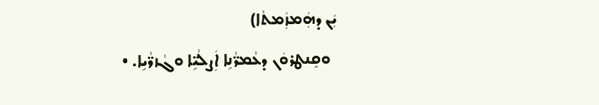ܝܲܢ ܕܗܲܡܙܲܡܬܵܐ)
  ܘܩܸܢܛܪܘܿܢ ܕܥܵܡܪ̈ܵܢܹܐ ܐܲܨܠܵܝܹ̈ܐ ܘܓܵܙܪ̈ܵܝܹܐ. •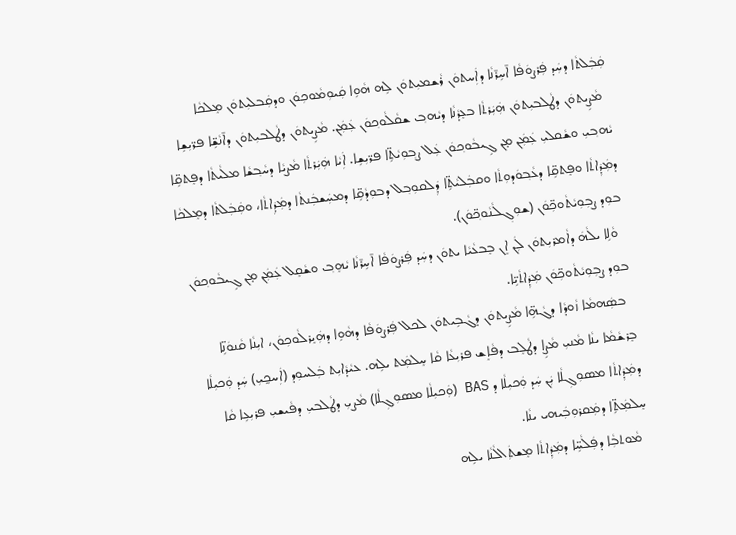ܩܲܒܲܠܬܵܐ ܕܚܲܕ ܦܲܪܨܘܿܦܵܐ ܐ̄ܚܹܪ̄ܢܵܐ ܕܐܲܚܬܘܿܢ ܪܵܫܡܝܼܬܘܿܢ ܠܹܗ ܗܵܘܹܐ ܩܲܝܘܼܡܵܘܟܼܘܿܢ ܘܕܩܲܒܠܝܼܬܘܿܢ ܡܸܠܟܵܐ
  ܡܵܨܹܝܬܘܿܢ ܕܛܵܠܒܝܼܬܘܿܢ ܗܲܝܲܪܬܵܐ ܒܥܸܕܵܢܵܐ ܕܝܵܗܒ݂ ܫܩܵܠܵܘܟ݂ܘܿܢ ܥܲܡܲܢ. ܡܵܨܹܝܬܘܿܢ ܕܛܵܠܒܝܼܬܘܿܢ ܕܐ̄ܢܵܫܹ̈ܐ ܦܪ̈ܝܼܫܹܐ ܝܵܗܒ݂ܝܼ ܘܫܵܩܠܝܼ ܥܲܡܲܢ ܡ̣ܢ ܓܹܝܒܵܘܟ݂ܘܿܢ ܥܲܠ ܨܒ݂ܘܼܝܵܬܹ̈ܐ ܦܪ̈ܝܼܫܹܐ. ܐܲܝܵܐ ܗܲܝܲܪܬܵܐ ܡܵܨܝܵܐ ܕܚܵܒ݂ܫܵܐ ܡܠܵܝܬܵܐ ܕܦܸܬܩܹ̈ܐ ܕܡܲܕܲܐܬܵܐ ܘܦܸܬܩܹ̈ܐ ܕܥܵܒ݂ܘܿܕܘܼܬܵܐ ܘܩܒܲܠܝܵܬܹ̈ܐ ܕܲܠܩܘܼܒ݂ܠ ܕܒܘܼܕܵܩܹ̈ܐ ܕܡܚܲܫܒܲܢܬܵܐ ܕܡܲܕܲܐܬܵܐ، ܘܩܲܒܲܠܬܵܐ ܕܡܸܠܟܵܐ ܒܘܼܕ ܨܒܼܘܼܝܵܬܵܘܟܼ̈ܘܿܢ (ܫܘܼܓ݂ܠܵܢܵܘܟ݂̈ܘܿܢ).
  ܘܵܠܹܐ ܝܠܵܗܿ ܕܐܵܡܪܝܼܬܘܿܢ ܠܲܢ ܐܸܢ ܒܸܒܥܵܝܵܐ ܝܬܘܿܢ ܕܚܲܕ ܦܲܪܨܘܿܦܵܐ ܐ̄ܚܹܪ̄ܢܵܐ ܝܵܗܸܒ݂ ܘܫܵܩܸܠ ܥܲܡܲܢ ܡ̣ܢ ܓܹܝܒܵܘܟ݂ܘܿܢ ܒܘܼܕ ܨܒܼܘܼܝܵܬܵܘܟܼ̈ܘܿܢ ܡܲܕܲܐܬܵܝܹ̈ܐ.
  ܒܣܲܗܡܵܐ ܙܵܘܕܵܐ ܕܓܵܗܹ̈ܐ ܡܵܨܹܝܬܘܿܢ ܕܓܵܒܹܝܬܘܿܢ ܠܟܠ ܦܲܪܨܘܿܦܵܐ ܕܗܵܘܹܐ ܕܗܲܝܸܪܠܵܘܟܼܘܿܢ، ܐܝܼܢܵܐ ܩܵܢܘܿܢܹ̈ܐ ܒܸܪܫܵܡܵܐ ܝܢܵܐ ܡܵܢܝܼ ܡܵܨܹܐ ܕܛܵܠܸܒ ܕܦܵܐܸܫ ܦܪܝܼܥܵܐ ܩܵܐ ܚܸܠܡܲܬ ܝܠܹܗ. ܥܝܵܕܵܐܝܼܬ ܒܲܠܚܘܼܕ (ܐܲܚܟ̰ܝܼ) ܚܲܕ ܘܲܟܝܼܠܵܐ ܕܡܲܕܲܐܬܵܐ ܡܣܘܼܓܼܠܵܐ ܝܲܢ ܚܲܕ ܘܲܟܝܼܠܵܐ ܕ BAS (ܘܲܟܝܼܠܵܐ ܡܣܘܼܓܼܠܵܐ) ܡܵܨܝܼ ܕܛܵܠܒܝܼ ܕܦܵܝܫܝܼ ܦܪܝܼܥܹܐ ܩܵܐ ܚܸܠܡܲܬܹ̈ܐ ܕܡܲܩܪܘܼܒܲܝܗܝ ܝܢܵܐ.
  ܡܵܘܬܒܼܵܐ ܕܦܲܠܵܚܹ̈ܐ ܕܡܲܕܲܐܬܵܐ ܡܸܫܬܲܐܠܵܢܵܐ ܝܠܹܗ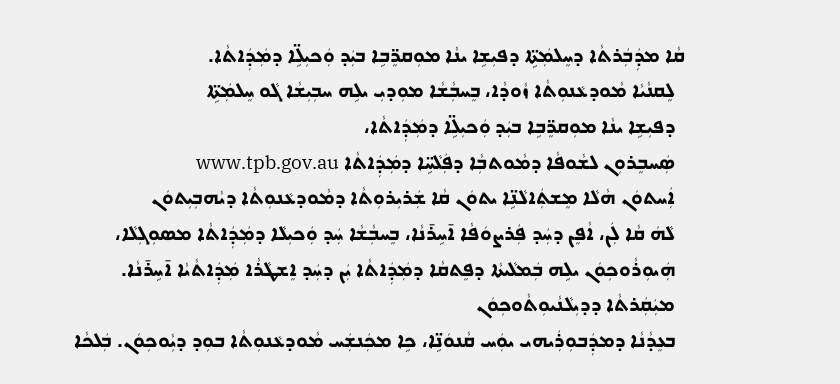ܩܵܐ ܡܕܲܒܲܪܬܵܐ ܕܚܸܠܡܲܬܹ̈ܐ ܕܦܝܼܫܹܐ ܝܢܵܐ ܡܘܼܩܪܸ̈ܒܹܐ ܒܝܲܕ ܘܲܟܝܼܠܹ̈ܐ ܕܡܲܕܲܐܬܵܐ.
  ܠܸܩܢܵܝܵܐ ܡܵܘܕܥܵܢܘܼܬܵܐ ܙܵܘܕܵܐ، ܒܸܚܒܼܵܫܵܐ ܡܘܼܕܝܼ ܝܠܹܗ ܚܒܼܝܼܫܵܐ ܓܵܘ ܚܸܠܡܲܬܹ̈ܐ
  ܕܦܝܼܫܹܐ ܝܢܵܐ ܡܘܼܩܪܸ̈ܒܹܐ ܒܝܲܕ ܘܲܟܝܼܠܹ̈ܐ ܕܡܲܕܲܐܬܵܐ،
  ܣܲܚܒܸܪܘܼܢ ܠܫܵܘܦܵܐ ܕܡܵܘܬܒܼܵܐ ܕܦܲܠܵܚܹ̈ܐ ܕܡܲܕܲܐܬܵܐ www.tpb.gov.au
  ܐܲܚܬܘܿܢ ܗܵܠܵܐ ܡܸܫܬܲܐܠܵܢܹ̈ܐ ܝܬܘܿܢ ܩܵܐ ܫܲܪܝܼܪܘܼܬܵܐ ܕܡܵܘܕܥܵܢܘܼܬܵܐ ܕܝܵܗܒܼܝܼܬܘܿܢ
  ܠܵܗܿ ܩܵܐ ܠܲܢ، ܐܵܦܸܢ ܕܚܲܕ ܦܲܪܨܘܿܦܵܐ ܐ̄ܚܹܪ̄ܢܵܐ، ܒܸܚܒܼܵܫܵܐ ܚܲܕ ܘܲܟܝܼܠܵܐ ܕܡܲܕܲܐܬܵܐ ܡܣܘܼܓܼܠܵܐ،
  ܗܲܝܘܼܪܵܘܟܼܘܿܢ ܝܠܹܗ ܒܲܡܠܵܝܬܵܐ ܕܦܸܬܩܵܐ ܕܡܲܕܲܐܬܵܐ ܝܲܢ ܕܚܲܕ ܐܸܫܛܵܪܵܐ ܡܲܕܲܐܬܵܝܵܐ ܐ̄ܚܹܪ̄ܢܵܐ.
  ܡܝܲܩܲܪܬܵܐ ܕܕܝܼܠܵܢܵܝܘܼܬܵܘܟܼܘܿܢ
  ܒܥܸܕܵܢܵܐ ܕܡܕܲܒܘܼܪܲܝܗܝ ܝܘܲܚ ܩܵܢܘܿܢܹ̈ܐ، ܟܹܐ ܡܟܲܢܫܲܚ ܡܵܘܕܥܵܢܘܼܬܵܐ ܒܘܼܕ ܕܝܼܵܘܟܼܘܿܢ. ܒܲܠܟܵܐ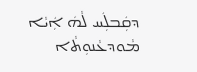ܕܩܲܒܠܲܚ ܠܵܗܿ ܐܲܝܵܐ ܡܵܘܕܥܵܢܘܼܬܵܐ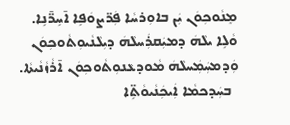ܡܸܢܵܘܟܼܘܿܢ ܝܲܢ ܒܐܘܼܪܚܵܐ ܦܲܪ̈ܨܘܿܦܹܐ ܐ̄ܚܹܪ̈̄ܢܹܐ. ܘܵܠܹܐ ܝܠܵܗܿ ܕܡܝܲܩܪܲܚܠܵܗܿ ܕܝܼܠܵܢܵܝܘܼܬܵܘܟܼܘܿܢ ܘܲܕܡܚܲܡܲܚܠܵܗܿ ܡܵܘܕܥܵܢܘܼܬܵܘܟܼܘܿܢ ܐ̄ܪܵܙܵܢܵܝܬܵܐ.
  ܒܚܲܕܟܡܵܐ ܐܲܝܟܲܢܵܝܘܵܬܹ̈ܐ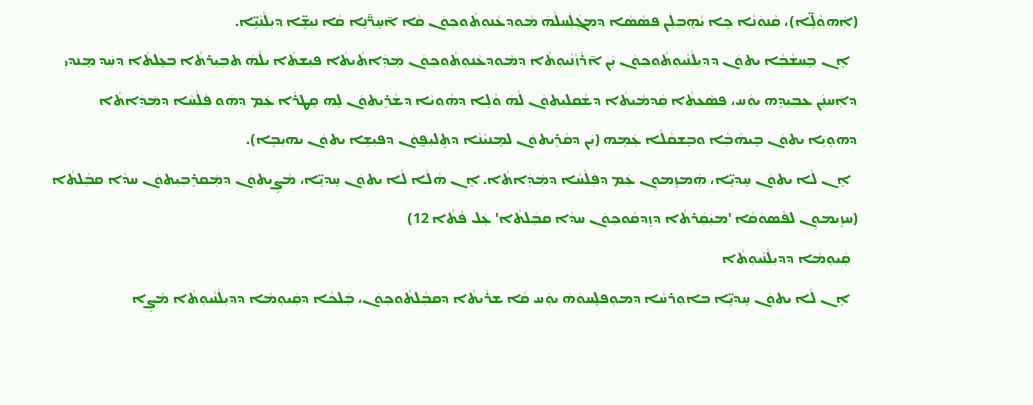(ܐܲܗܘܵܠܹ̈ܐ)، ܩܵܢܘܿܢܵܐ ܟܹܐ ܝܵܗܸܒܼܠܲܢ ܦܣܵܣܵܐ ܕܡܓܲܠܲܚܠܵܗܿ ܡܵܘܕܥܵܢܘܼܬܵܘܟܼܘܿܢ ܩܵܐ ܐ̄ܚܹܪ̈̄ܢܹܐ ܩܵܐ ܢܝܼܫܹ̈ܐ ܕܝܼܠܵܢܵܝܹ̈ܐ.
  ܐܸܢ ܒܸܚܫܵܒܼܵܐ ܝܬܘܿܢ ܕܕܝܼܠܵܢܵܝܘܼܬܵܘܟܼܘܿܢ ܝܲܢ ܐ̄ܪܵܙܵܢܵܝܘܼܬܵܐ ܕܡܵܘܕܥܵܢܘܼܬܵܘܟܼܘܿܢ ܡܲܕܲܐܬܵܝܬܵܐ ܦܝܼܫܬܵܐ ܝܠܵܗܿ ܬܒܼܝܼܪܬܵܐ ܒܥܸܠܬܵܐ ܕܚܲܕ ܡܸܢܕܝܼ ܕܐܲܚܢܲܢ ܥܒܼܝܼܕܹܗ ܝܘܲܚ، ܦܣܵܥܬܵܐ ܩܲܕܡܵܝܬܵܐ ܕܫܵܩܠܝܼܬܘܿܢ ܠܵܗܿ ܘܵܠܹܐ ܕܗܵܘܝܵܐ ܕܫܵܪܹܝܬܘܿܢ ܠܹܗ ܩܸܛܪܵܐ ܥܲܡ ܕܗܿܘ ܦܲܠܵܚܵܐ ܕܡܲܕܲܐܬܵܐ ܕܗܘܹܝܹܐ ܝܬܘܿܢ ܒܸܝܗܵܒܼܵܐ ܘܒܸܫܩܵܠܵܐ ܥܲܡܹܗ (ܝܲܢ ܕܩܵܪܹܝܬܘܿܢ ܠܡܸܢܝܵܢܵܐ ܕܬܹܠܝܼܦ̰ܘܿܢ ܕܦܝܼܫܹܐ ܝܬܘܿܢ ܝܗܝܼܒܹܐ).
  ܐܸܢ ܠܵܐ ܝܬܘܿܢ ܚܸܕܝܹ̈ܐ، ܗܲܡܙܸܡܘܼܢ ܥܲܡ ܕܦܲܠܵܚܵܐ ܕܡܲܕܲܐܬܵܐ. ܐܸܢ ܗܵܠܵܐ ܠܵܐ ܝܬܘܿܢ ܚܸܕܝܹ̈ܐ، ܡܵܨܹܝܬܘܿܢ ܕܡܲܩܪܸܒܼܝܼܬܘܿܢ ܚܕܵܐ ܩܒܼܵܠܬܵܐ (ܚܙܹܝܡܘܼܢ ܠܦܵܣܘܿܩܵܐ 'ܡܝܲܩܲܪܬܵܐ ܕܙܸܕܩܵܘܟܼܘܿܢ ܚܕܵܐ ܩܒܲܠܬܵܐ' ܥܲܠ ܦܵܬܵܐ 12)
  ܩܲܝܘܼܡܵܐ ܕܕܝܼܠܵܢܵܝܘܼܬܵܐ
  ܐܸܢ ܠܵܐ ܝܬܘܿܢ ܚܸܕܝܹ̈ܐ ܒܐܘܼܪܚܵܐ ܕܡܘܼܦܠܸܚܘܿܗܿ ܝܘܲܚ ܩܵܐ ܫܪܵܝܬܵܐ ܕܩܒܼܵܠܬܵܘܟܼܘܿܢ، ܒܲܠܟܵܐ ܕܩܲܝܘܼܡܵܐ ܕܕܝܼܠܵܢܵܝܘܼܬܵܐ ܡܵܨܹܐ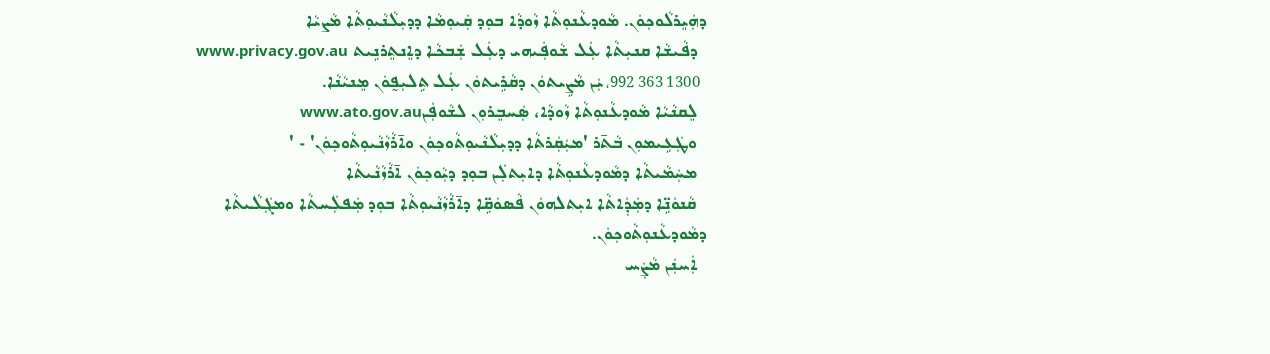ܕܗܲܝܸܪܠܵܘܟܼܘܿܢ. ܡܵܘܕܥܵܢܘܼܬܵܐ ܙܵܘܕܵܐ ܒܘܼܕ ܩܲܝܘܼܡܵܐ ܕܕܝܼܠܵܢܵܝܘܼܬܵܐ ܡܵܨܝܵܐ
  ܕܦܵܝܫܵܐ ܩܢܝܼܬܵܐ ܥܲܠ ܫܵܘܦܲܝܗܝ ܕܥܲܠ ܫܲܒܟܵܐ ܕܐܸܢܬܸܪܢܹܝܬ www.privacy.gov.au
  1300 363 992، ܝܲܢ ܡܵܨܹܝܬܘܿܢ ܕܩܵܪܹܝܬܘܿܢ ܥܲܠ ܬܹܠܝܼܦ̰ܘܿܢ ܡܸܢܝܵܢܵܐ.
  ܠܸܩܢܵܝܵܐ ܡܵܘܕܥܵܢܘܼܬܵܐ ܙܵܘܕܵܐ، ܣܲܚܒܸܪܘܼܢ ܠܫܵܘܦܲܢwww.ato.gov.au
  ܘܛܲܥܹܝܡܘܼܢ ܒܵܬ̄ܪ 'ܡܝܲܩܲܪܬܵܐ ܕܕܝܼܠܵܢܵܝܘܼܬܵܘܟܼܘܿܢ ܘܐ̄ܪܵܙܵܢܵܝܘܼܬܵܘܟܼܘܿܢ' - '
  ܡܚܲܡܵܝܬܵܐ ܕܡܵܘܕܥܵܢܘܼܬܵܐ ܕܐܝܼܬܠܲܢ ܒܘܼܕ ܕܝܼܵܘܟܼܘܿܢ ܐ̄ܪܵܙܵܢܵܝܬܵܐ
  ܩܵܢܘܿܢܹ̈ܐ ܕܡܲܕܲܐܬܵܐ ܐܝܼܬܠܗܘܿܢ ܦܵܣܘܿܩܹ̈ܐ ܕܐ̄ܪܵܙܵܢܵܝܘܼܬܵܐ ܒܘܼܕ ܡܲܦܠܲܚܬܵܐ ܘܡܓܲܠܵܝܬܵܐ ܕܡܵܘܕܥܵܢܘܼܬܵܘܟܼܘܿܢ.
  ܐܲܚܢܲܢ ܡܵܨܲܚ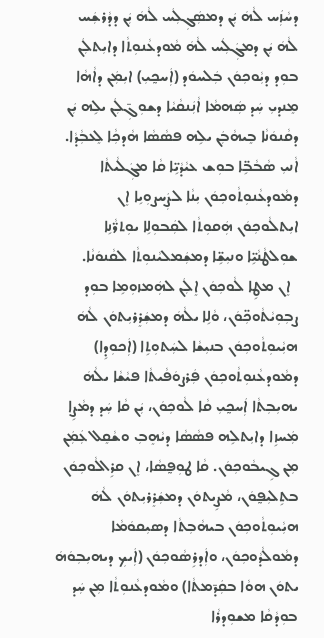ܕܚܵܙܲܚ ܠܵܗܿ ܝܲܢ ܕܡܣܲܓܼܠܲܚ ܠܵܗܿ ܝܲܢ ܕܕܵܪܫܲܚ ܠܵܗܿ ܝܲܢ ܕܡܓܲܠܲܚ ܠܵܗܿ ܡܵܘܕܥܵܢܘܼܬܵܐ ܕܐܝܼܬܠܲܢ ܒܘܼܕ ܕܝܼܵܘܟܼܘܿܢ ܒܲܠܚܘܿܕ (ܐܲܚܟ̰ܝܼ) ܐܝܼܡܲܢ ܕܐܵܗܵܐ ܡܸܢܕܝܼ ܚܲܕ ܣܲܗܡܵܐ ܐܵܢܲܢܩܵܝܵܐ ܕܫܘܼܓܼ̄ܠܲܢ ܝܠܹܗ ܝܲܢ ܕܩܵܢܘܿܢܵܐ ܒܸܝܗܵܒܲܢ ܝܠܹܗ ܦܣܵܣܵܐ ܗܵܕܟܼܵܐ ܠܸܥܒܼܵܕܵܐ. ܐܵܢܝܼ ܣܵܒܵܒܹ̈ܐ ܒܘܼܫ ܥܝܵܕܵܝܹ̈ܐ ܩܵܐ ܡܓܲܠܵܝܬܵܐ ܕܡܵܘܕܥܵܢܘܼܬܵܘܟܼܘܿܢ ܝܼܢܵܐ ܠܨܲܚܨܘܼܝܹܐ ܐܸܢ ܐܝܼܬܠܵܘܟܼܘܿܢ ܗܲܩܘܼܬܵܐ ܠܩܲܒܘܼܠܹܐ ܝܘܼܬܪ̈ܵܢܹܐ ܫܘܼܠܛܵܢܵܝܹ̈ܐ ܘܢܝܼܫܹ̈ܐ ܕܡܫܲܡܠܝܵܢܘܼܬܵܐ ܠܩܵܢܘܿܢܵܐ.
  ܐܸܢ ܡܛܹܐ ܠܵܘܟܼܘܿܢ ܐܸܠܲܢ ܠܗܲܡܙܘܼܡܹܐ ܒܘܼܕ ܨܒܼܘܼܝܵܬܵܘܟܼ̈ܘܿܢ، ܘܵܠܹܐ ܝܠܵܗܿ ܕܡܫܲܪܸܪܝܼܬܘܿܢ ܠܵܗܿ ܗܝܼܵܝܘܼܬܵܘܟܼܘܿܢ ܒܢܝܼܫܵܐ ܠܚܲܬܘܼܬܹܐ (ܐܲܟܘܼܕܹܐ) ܕܡܵܘܕܥܵܢܘܼܬܵܘܟܼܘܿܢ ܦܲܪܨܘܿܦܵܝܬܵܐ ܦܝܵܫܵܐ ܝܠܵܗܿ ܝܗܝܼܒܼܬܵܐ ܐܲܚܟ̰ܝܼ ܩܵܐ ܠܵܘܟܼܘܿܢ، ܝܲܢ ܩܵܐ ܚܲܕ ܕܡܵܨܹܐ ܡܲܚܙܹܐ ܕܐܝܼܬܠܹܗ ܦܣܵܣܵܐ ܕܝܵܗܸܒܼ ܘܫܵܩܸܠ ܥܲܡܲܢ ܡܼܢ ܓܹܝܒܵܘܟܼܘܿܢ. ܩܵܐ ܛܘܼܦ̰ܣܵܐ، ܐܸܢ ܩܪܹܐܠܵܘܟܼܘܿܢ ܒܬܹܠܝܼܦ̰ܘܿܢ، ܡܵܨܹܝܬܘܿܢ ܕܡܫܲܪܸܪܝܼܬܘܿܢ ܠܵܗܿ ܗܝܼܵܝܘܼܬܵܘܟܼܘܿܢ ܒܝܗܵܒܼܬܵܐ ܕܣܝܼܩܘܿܡܵܐ ܕܡܵܘܠܵܕܵܘܟܼܘܿܢ، ܘܐܲܕܪܹܣܵܘܟܼܘܿܢ (ܐܲܝܟܼ ܕܝܗܝܼܒܼܘܿܗܿ ܝܬܘܿܢ ܗܘܵܐ ܒܩܲܕ̄ܡܬܵܐ) ܘܡܵܘܕܥܵܢܘܼܬܵܐ ܡܼܢ ܚܲܕ ܒܘܼܕܵܩܵܐ ܡܫܘܼܕܪܵܐ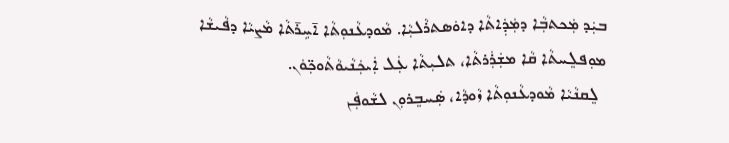ܒܝܲܕ ܡܲܟܬܒܼܵܐ ܕܡܲܕܲܐܬܵܐ ܕܐܘܿܣܬܪܵܠܝܼܵܐ. ܡܵܘܕܥܵܢܘܼܬܵܐ ܐ̄ܚܹܪ̄ܬܵܐ ܡܵܨܝܵܐ ܕܦܵܝܫܵܐ ܡܘܼܦܠܸܚܬܵܐ ܩܵܐ ܡܫܲܪܲܪܬܵܐ، ܬܠܝܼܬܵܐ ܥܲܠ ܐܲܝܟܲܢܵܝܘܵܬܵܘܟܼ̈ܘܿܢ.
  ܠܸܩܢܵܝܵܐ ܡܵܘܕܥܵܢܘܼܬܵܐ ܙܵܘܕܵܐ، ܣܲܚܒܸܪܘܼܢ ܠܫܵܘܦܲܢ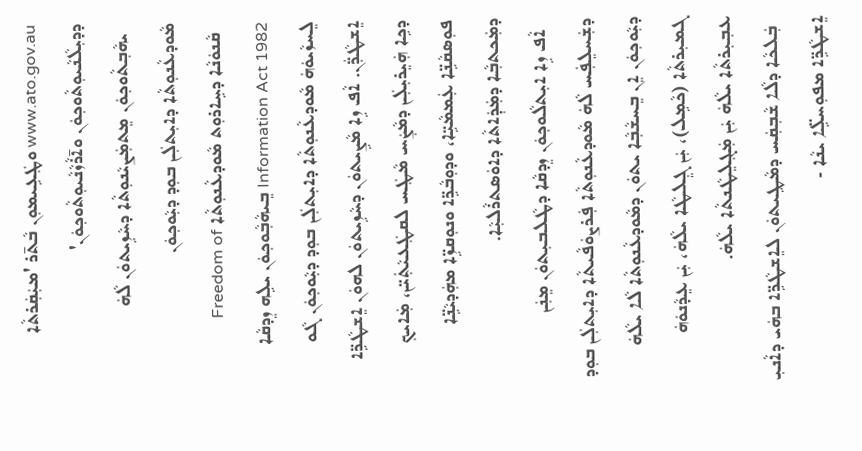www.ato.gov.au ܘܛܲܥܹܝܡܘܼܢ ܒܵܬ̄ܪ 'ܡܝܲܩܲܪܬܵܐ ܕܕܝܼܠܵܢܵܝܘܼܬܵܘܟܼܘܿܢ ܘܐ̄ܪܵܙܵܢܵܝܘܼܬܵܘܟܼܘܿܢ'
  ܝܗܵܒܼܬܵܘܟܼܘܿܢ ܡܸܬܡܲܨܝܵܢܘܼܬܵܐ ܕܚܵܙܹܝܬܘܿܢ ܠܵܗܿ ܡܵܘܕܥܵܢܘܼܬܵܐ ܕܐܝܼܬܠܲܢ ܒܘܼܕ ܕܝܼܵܘܟܼܘܿܢ
  ܩܵܢܘܿܢܵܐ ܕܚܹܐܪܘܼܬ ܡܵܘܕܥܵܢܘܼܬܵܐ Freedom of Information Act 1982 ܒܸܝܗܵܒܼܵܘܟܼܘܿܢ ܝܠܹܗ ܙܸܕܩܵܐ ܠܸܚܙܵܝܘܿܗܿ ܡܵܘܕܥܵܢܘܼܬܵܐ ܕܐܝܼܬܠܲܢ ܒܘܼܕ ܕܝܼܵܘܟܼܘܿܢ ܓܵܘ ܐܸܫܛܵܪ̈ܲܢ. ܐܵܦ ܙܹܐ ܡܵܨܹܝܬܘܿܢ ܕܚܵܙܹܝܬܘܿܢ ܠܗܘܿܢ ܐܸܫܛܵܪܹ̈ܐ ܕܟܹܐ ܗܲܝܸܪܝܼܠܲܢ ܕܡܵܨܲܚ ܡܵܛܲܚ ܠܩܛܲܥܝܵܬܲܝ̈ܢ، ܡܲܐܝܟܼ ܦܘܼܣܩܵܢܹ̈ܐ ܥܲܡܡܵܝܹ̈ܐ، ܘܕܘܼܒܵܪܹ̈ܐ ܘܢܘܼܩܙܹ̈ܐ ܡܗܲܕܝܵܢܹ̈ܐ ܕܡܲܟܬܒܼܵܐ ܕܡܲܕܲܐܬܵܐ ܕܐܘܿܣܬܪܵܠܝܼܵܐ.
  ܐܵܦ ܙܹܐ ܐܝܼܬܠܵܘܟܼܘܿܢ ܙܸܕܩܵܐ ܕܛܵܠܒܝܼܬܘܿܢ ܡܸܢܲܢ ܕܫܲܚܠܸܦܲܚ ܠܵܗܿ ܡܵܘܕܥܵܢܘܼܬܵܐ ܦܲܪܨܘܿܦܵܝܬܵܐ ܕܐܝܼܬܠܲܢ ܒܘܼܕ ܕܝܼܵܘܟܼܘܿܢ ܐܸܢ ܒܸܚܫܵܒܼܵܐ ܝܬܘܿܢ ܕܡܵܘܕܥܵܢܘܼܬܵܐ ܠܵܐ ܝܠܵܗܿ ܓܡܝܼܪܬܵܐ (ܟܵܡܹܠ)، ܝܲܢ ܓܼܸܠܛܵܐ ܝܠܵܗܿ، ܝܲܢ ܥܸܕܵܢܘܿܗܿ ܥܒܼܝܼܪܬܵܐ ܝܠܵܗܿ ܝܲܢ ܡܲܓܼܠܸܛܵܢܬܵܐ ܝܠܵܗܿ.
  ܒܲܠܟܵܐ ܕܠܵܐ ܫܵܒܼܩܲܚ ܕܡܵܛܹܝܬܘܿܢ ܠܐܸܫܛܵܪܹ̈ܐ ܒܗܿܝ ܕܐܵܢܝܼ ܐܸܫܛܵܪܹ̈ܐ ܡܦܘܼܚܠܹ̈ܐ ܝܢܵܐ -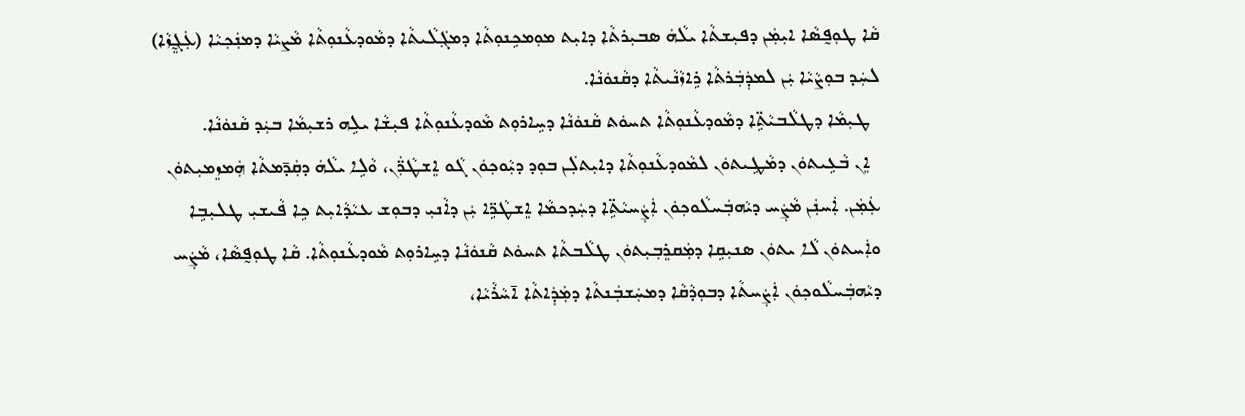ܩܵܐ ܛܘܼܦ̰ܣܵܐ ܐܝܼܡܲܢ ܕܦܝܼܫܬܵܐ ܝܠܵܗܿ ܣܒܝܼܪܬܵܐ ܕܐܝܼܬ ܡܘܼܡܟܹܢܘܼܬܵܐ ܕܡܓܲܠܵܝܬܵܐ ܕܡܵܘܕܥܵܢܘܼܬܵܐ ܡܵܨܝܵܐ ܕܡܢܲܟܼܝܵܐ (ܥܲܓ̰ܸܙܵܐ) ܠܚܲܕ ܒܘܼܨܵܝܵܐ ܝܲܢ ܠܡܕܲܒܲܪܬܵܐ ܪܹܐܙܵܢܵܝܬܵܐ ܕܩܵܢܘܿܢܵܐ.
  ܛܝܼܡܵܐ ܕܛܠܵܒܝܵܬܹ̈ܐ ܕܡܵܘܕܥܵܢܘܼܬܵܐ ܬܚܘܿܬ ܩܵܢܘܿܢܵܐ ܕܚܹܐܪܘܼܬ ܡܵܘܕܥܵܢܘܼܬܵܐ ܦܝܼܫܵܐ ܝܠܹܗ ܪܫܝܼܡܵܐ ܒܝܲܕ ܩܵܢܘܿܢܵܐ.
  ܐܸܢ ܒܵܥܹܝܬܘܿܢ ܕܡܵܛܹܝܬܘܿܢ ܠܡܵܘܕܥܵܢܘܼܬܵܐ ܕܐܝܼܬܠܲܢ ܒܘܼܕ ܕܝܼܵܘܟܼܘܿܢ ܓܵܘ ܐܸܫܛܵܪ̈ܲܢ، ܘܵܠܹܐ ܝܠܵܗܿ ܕܩܲܕ̄ܡܬܵܐ ܗܲܡܙܸܡܝܼܬܘܿܢ ܥܲܡܲܢ. ܐܲܚܢܲܢ ܡܵܨܲܚ ܕܝܵܗܒܲܚܠܵܘܟܼܘܿܢ ܐܲܨܲܚܝܵܬܹ̈ܐ ܕܚܲܕܟܡܵܐ ܐܸܫܛܵܪܹ̈ܐ ܝܲܢ ܕܐܵܢܝܼ ܕܒܘܼܫ ܥܝܵܕܵܐܝܼܬ ܟܹܐ ܦܵܝܫܝܼ ܛܠܝܼܒܹܐ ܘܐܲܚܬܘܿܢ ܠܵܐ ܝܬܘܿܢ ܣܢܝܼܩܹܐ ܕܡܲܩܪܸܒܼܝܼܬܘܿܢ ܛܠܵܒܬܵܐ ܬܚܘܿܬ ܩܵܢܘܿܢܵܐ ܕܚܹܐܪܘܼܬ ܡܵܘܕܥܵܢܘܼܬܵܐ. ܩܵܐ ܛܘܼܦ̰ܣܵܐ، ܡܵܨܲܚ ܕܝܵܗܒܲܚܠܵܘܟܼܘܿܢ ܐܲܨܲܚܬܵܐ ܕܒܘܼܕܵܩܵܐ ܕܡܚܲܫܒܲܢܬܵܐ ܕܡܲܕܲܐܬܵܐ ܐ̄ܚܵܪܵܝܵܐ،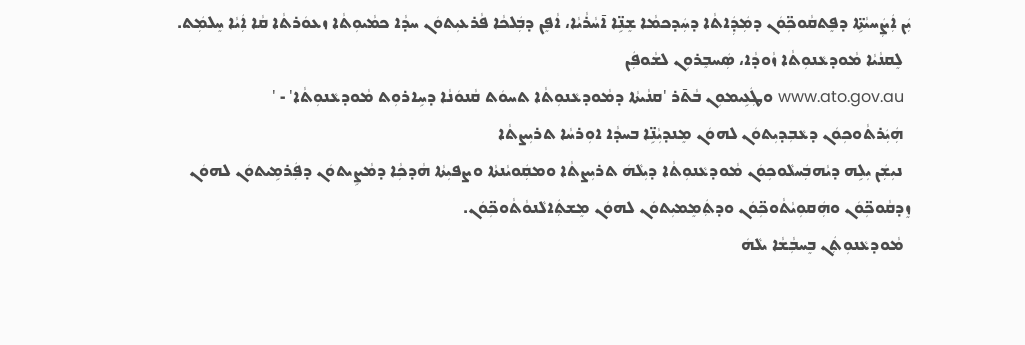ܝܲܢ ܐܲܨܲܚܝܵܬܹ̈ܐ ܕܦܸܬܩܵܘܟܼ̈ܘܿܢ ܕܡܲܕܲܐܬܵܐ ܕܚܲܕܟܡܵܐ ܫܸܢܹ̈ܐ ܐ̄ܚܵܪܵܝܵܐ، ܐܵܦܸܢ ܕܒܲܠܟܵܐ ܦܵܪܥܝܼܬܘܿܢ ܚܕܵܐ ܟܡܵܝܘܼܬܵܐ ܙܥܘܿܪܬܵܐ ܩܵܐ ܐܲܝܵܐ ܚܸܠܡܲܬ.
  ܠܸܩܢܵܝܵܐ ܡܵܘܕܥܵܢܘܼܬܵܐ ܙܵܘܕܵܐ، ܣܲܚܒܸܪܘܼܢ ܠܫܵܘܦܲܢ
  www.ato.gov.au ܘܛܲܥܹܝܡܘܼܢ ܒܵܬ̄ܪ 'ܩܢܵܝܬܵܐ ܕܡܵܘܕܥܵܢܘܼܬܵܐ ܬܚܘܿܬ ܩܵܢܘܿܢܵܐ ܕܚܹܐܪܘܼܬ ܡܵܘܕܥܵܢܘܼܬܵܐ' - '
  ܗܲܝܲܪܬܵܘܟܼܘܿܢ ܕܥܵܒܼܕܝܼܬܘܿܢ ܠܗܘܿܢ ܡܸܢܕܝܼܵܢܹ̈ܐ ܒܚܕܵܐ ܐܘܼܪܚܵܐ ܬܪܝܼܨܬܵܐ
  ܢܝܼܫܲܢ ܝܼܠܹܗ ܕܝܵܗܒܲܚܠܵܘܟܼܘܿܢ ܡܵܘܕܥܵܢܘܼܬܵܐ ܕܝܼܠܵܗܿ ܬܪܝܼܨܬܵܐ ܘܡܩܲܘܝܵܢܬܵܐ ܘܨܦܝܼܬܵܐ ܗܵܕܟܼܵܐ ܕܡܵܨܹܝܬܘܿܢ ܕܦܲܪܡܹܝܬܘܿܢ ܠܗܘܿܢ ܙܸܕܩܵܘܟܼ̈ܘܿܢ ܘܗܲܩܘܼܝܵܬܵܘܟܼ̈ܘܿܢ ܘܕܬܲܡܸܡܝܼܬܘܿܢ ܠܗܘܿܢ ܡܸܫܬܲܐܠܵܢܘܵܬܵܘܟܼ̈ܘܿܢ.
  ܡܵܘܕܥܵܢܘܼܬܲܢ ܒܸܚܒܼܵܫܵܐ ܝܠܵܗܿ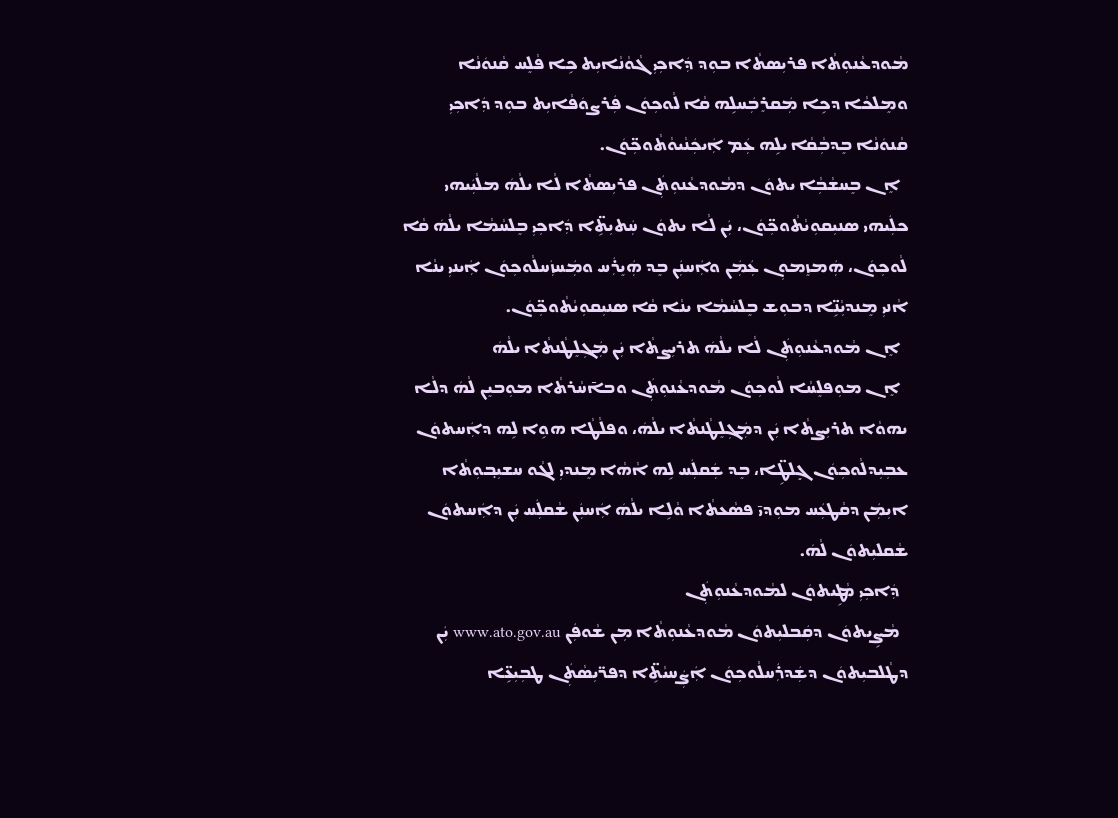ܡܵܘܕܥܵܢܘܼܬܵܐ ܦܪܝܼܣܬܵܐ ܒܘܼܕ ܕܲܐܟܼܝܼ ܓܵܘܵܢܵܐܝܼܬ ܟܹܐ ܦܵܠܸܚ ܩܵܢܘܿܢܵܐ ܘܡܸܠܟܵܐ ܕܟܹܐ ܡܲܩܪܸܒܲܚܠܹܗ ܩܵܐ ܠܵܘܟܼܘܿܢ ܦܲܪܨܘܿܦܵܐܝܼܬ ܒܘܼܕ ܕܲܐܟܼܝܼ ܩܵܢܘܿܢܵܐ ܒܸܕܒܼܵܩܵܐ ܝܠܹܗ ܥܲܡ ܐܲܝܟܲܢܵܝܘܵܬܵܘܟܼ̈ܘܿܢ.
  ܐܸܢ ܒܸܚܫܵܒܼܵܐ ܝܬܘܿܢ ܕܡܵܘܕܥܵܢܘܼܬܲܢ ܦܪܝܼܣܬܵܐ ܠܵܐ ܝܠܵܗܿ ܡܠܵܝܲܝܗܝ ܟܠܲܝܗܝ ܣܢܝܼܩܘܼܝܵܬܵܘܟܼ̈ܘܿܢ، ܝܲܢ ܠܵܐ ܝܬܘܿܢ ܚܲܬܝܼܬܹ̈ܐ ܕܲܐܟܼܝܼ ܒܸܠܚܵܡܵܐ ܝܠܵܗܿ ܩܵܐ ܠܵܘܟܼܘܿܢ، ܗܲܡܙܸܡܘܼܢ ܥܲܡܲܢ ܘܐܲܚܢܲܢ ܒܸܕ ܗܲܝܸܪܲܚ ܘܡܲܚܙܲܚܠܵܘܟܼܘܿܢ ܐܲܝܢܝܼ ܝܢܵܐ ܐܵܢܝܼ ܡܸܢܕܝܼܵܢܹ̈ܐ ܕܒܘܼܫ ܒܸܠܚܵܡܵܐ ܝܢܵܐ ܩܵܐ ܣܢܝܼܩܘܼܝܵܬܵܘܟܼ̈ܘܿܢ.
  ܐܸܢ ܡܵܘܕܥܵܢܘܼܬܲܢ ܠܵܐ ܝܠܵܗܿ ܬܪܝܼܨܬܵܐ ܝܲܢ ܡܲܓܼܠܸܛܵܢܬܵܐ ܝܠܵܗܿ
  ܐܸܢ ܡܘܼܦܠܸܚܵܐ ܠܵܘܟܼܘܿܢ ܡܵܘܕܥܵܢܘܼܬܲܢ ܘܒܐ̄ܚܵܪܬܵܐ ܡܘܼܒܝܸܢ ܠܵܗܿ ܕܠܵܐ ܝܗܘܵܐ ܬܪܝܼܨܬܵܐ ܝܲܢ ܕܡܲܓܼܠܸܛܵܢܬܵܐ ܝܠܵܗܿ، ܘܦܠܵܛܵܐ ܗܘܹܐ ܠܹܗ ܕܐܲܚܬܘܿܢ ܥܒܼܝܼܕܠܵܘܟܼܘܿܢ ܓܼܸܠܛܹ̈ܐ، ܒܸܕ ܫܲܩܠܲܚ ܠܹܗ ܐܵܗܵܐ ܡܸܢܕܝܼ ܠܓܵܘ ܚܫܝܼܒ݂ܘܼܬܵܐ ܐܝܼܡܲܢ ܕܩܵܛܥܲܚ ܡܘܼܕܝ̄ ܦܣܵܥܬܵܐ ܘܵܠܹܐ ܝܠܵܗܿ ܐܲܚܢܲܢ ܫܵܩܠܲܚ ܝܲܢ ܕܐܲܚܬܘܿܢ ܫܵܩܠܝܼܬܘܿܢ ܠܵܗܿ.
  ܕܲܐܟܼܝܼ ܡܵܛܹܝܬܘܿܢ ܠܡܵܘܕܥܵܢܘܼܬܲܢ
  ܡܵܨܹܝܬܘܿܢ ܕܩܲܒܠܝܼܬܘܿܢ ܡܵܘܕܥܵܢܘܼܬܵܐ ܡܼܢ ܫܵܘܦܲܢ www.ato.gov.au ܝܲܢ ܕܛܵܠܒܝܼܬܘܿܢ ܕܫܲܕܪܲܚܠܵܘܟܼܘܿܢ ܐܲܨܲܚܝܵܬܹ̈ܐ ܕܦܪ̈ܝܼܣܵܬܲܢ ܛܒܼܝܼܥܹ̈ܐ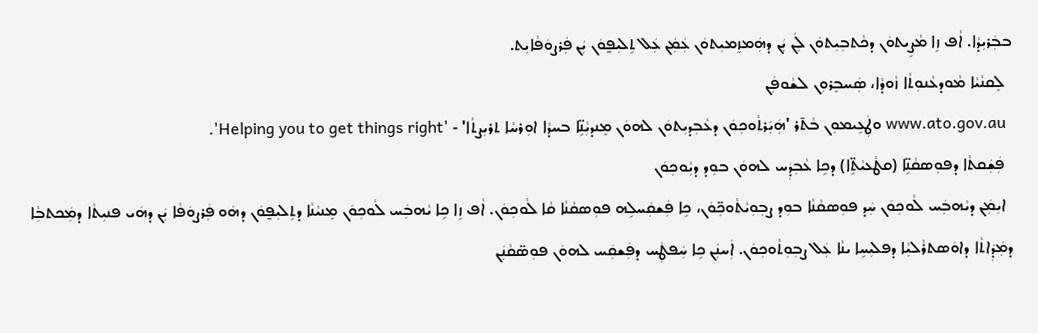ܒܒܲܪܝܼܕܵܐ. ܐܵܦ ܙܹܐ ܡܵܨܹܝܬܘܿܢ ܕܟܵܬܒܼܝܼܬܘܿܢ ܠܲܢ ܝܲܢ ܕܗܲܡܙܸܡܝܼܬܘܿܢ ܥܲܡܲܢ ܥܲܠ ܬܹܠܝܼܦ̰ܘܿܢ ܝܲܢ ܦܲܪܨܘܿܦܵܐܝܼܬ.
  ܠܸܩܢܵܝܵܐ ܡܵܘܕܥܵܢܘܼܬܵܐ ܙܵܘܕܵܐ، ܣܲܚܒܸܪܘܼܢ ܠܫܵܘܦܲܢ
  www.ato.gov.au ܘܛܲܥܹܝܡܘܼܢ ܒܵܬ̄ܪ 'ܗܲܝܲܪܬܵܘܟܼܘܿܢ ܕܥܵܒܼܕܝܼܬܘܿܢ ܠܗܘܿܢ ܡܸܢܕܝܼܵܢܹ̈ܐ ܒܚܕܵܐ ܐܘܼܪܚܵܐ ܬܪܝܼܨܬܵܐ' - 'Helping you to get things right'.
  ܦܲܫܲܩܬܵܐ ܕܦܘܼܣܩܵܢܹ̈ܐ (ܩܛܵܥܝܵܬܹ̈ܐ) ܕܟܹܐ ܥܵܒܼܕܲܚ ܠܗܘܿܢ ܒܘܼܕ ܕܝܼܵܘܟܼܘܿܢ
  ܐܝܼܡܲܢ ܕܝܵܗܒܲܚ ܠܵܘܟܼܘܿܢ ܚܲܕ ܦܘܼܣܩܵܢܵܐ ܒܘܼܕ ܨܒܼܘܼܝܵܬܵܘܟܼ̈ܘܿܢ، ܟܹܐ ܦܲܫܩܲܚܠܹܗ ܦܘܼܣܩܵܢܵܐ ܩܵܐ ܠܵܘܟܼܘܿܢ. ܐܵܦ ܙܹܐ ܟܹܐ ܝܵܗܒܲܚ ܠܵܘܟܼܘܿܢ ܡܸܢܝܵܢܵܐ ܕܬܹܠܝܼܦ̰ܘܿܢ ܕܗܿܘ ܦܲܪܨܘܿܦܵܐ ܝܲܢ ܕܗܿܝ ܦܢܝܼܬܵܐ ܕܡܲܟܬܒܼܵܐ ܕܡܲܕܲܐܬܵܐ ܕܐܘܿܣܬܪܵܠܝܼܵܐ ܕܦܠܝܼܚܹܐ ܝܢܵܐ ܥܲܠ ܨܒܼܘܼܬܵܘܟܼܘܿܢ. ܐܲܚܢܲܢ ܟܹܐ ܚܲܦܛܲܚ ܕܦܲܫܩܲܚ ܠܗܘܿܢ ܦܘܼܣ̈ܩܵܢܲܢ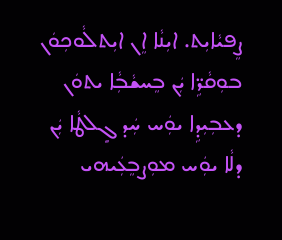ܨܸܦܝܵܐܝܼܬ. ܐܝܼܢܵܐ ܐܸܢ ܐܝܼܬܠܵܘܟܼܘܿܢ ܒܘܼܩܵܪܹ̈ܐ ܝܲܢ ܒܸܚܫܵܒܼܵܐ ܝܬܘܿܢ ܕܥܒܼܝܼܕܹܐ ܝܘܲܚ ܚܲܕ ܓܼܸܠܛܵܐ ܝܲܢ ܕܠܵܐ ܝܘܲܚ ܡܘܼܨܒܸܥܲܝܗܝ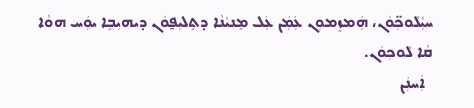ܚܝܼܵܠܵܘܟܼ̈ܘܿܢ، ܗܲܡܙܸܡܘܼܢ ܥܲܡܲܢ ܥܲܠ ܡܸܢܝܵܢܵܐ ܕܬܹܠܝܼܦ̰ܘܿܢ ܕܝܗܝܼܒܹܐ ܝܘܲܚ ܗܘܵܐ ܩܵܐ ܠܵܘܟܼܘܿܢ.
  ܐܲܚܢܲܢ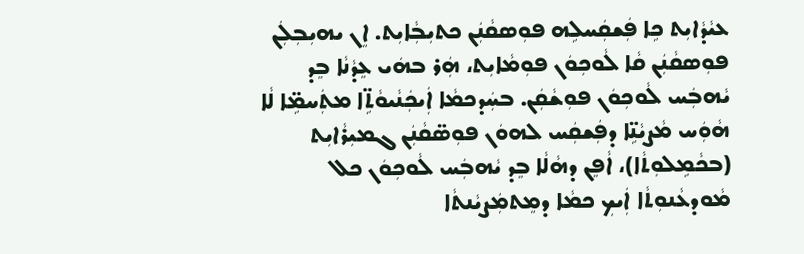ܥܝܵܕܵܐܝܼܬ ܟܹܐ ܦܲܫܩܲܚܠܹܗ ܦܘܼܣܩܵܢܲܢ ܟܬܝܼܒܼܵܐܝܼܬ. ܐܸܢ ܝܗܝܼܒܼܠܲܢ ܦܘܼܣܩܵܢܲܢ ܩܵܐ ܠܵܘܟܼܘܿܢ ܦܘܼܡܵܐܝܼܬ، ܗܲܪ ܒܗܿܝ ܥܸܕܵܢܵܐ ܒܸܕ ܝܵܗܒܲܚ ܠܵܘܟܼܘܿܢ ܦܘܼܫܵܩܲܢ. ܒܚܲܕܟܡܵܐ ܐܲܝܟܲܢܵܝܘܵܬܹ̈ܐ ܡܬܲܚܡܹ̈ܐ ܠܵܐ ܗܵܘܲܚ ܡܵܨܝܵܢܹ̈ܐ ܕܦܲܫܩܲܚ ܠܗܘܿܢ ܦܘܼܣ̈ܩܵܢܲܢ ܓܡܝܼܪܵܐܝܼܬ (ܒܟܵܡܹܠܘܼܬܵܐ)، ܐܵܦܸܢ ܕܗܵܠܵܐ ܒܸܕ ܝܵܗܒܲܚ ܠܵܘܟܼܘܿܢ ܟܠ ܡܵܘܕܥܵܢܘܼܬܵܐ ܐܲܝܟܼ ܟܡܵܐ ܕܡܸܬܡܲܨܝܵܢܬܵܐ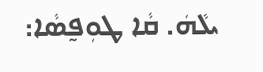ܝܠܵܗܿ. ܩܵܐ ܛܘܼܦ̰ܣܵܐ: